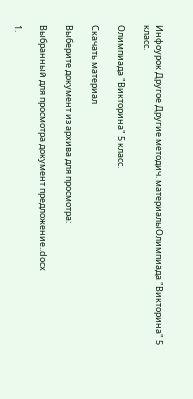Инфоурок Другое Другие методич. материалыОлимпиада "Викторина" 5 класс.

Олимпиада "Викторина" 5 класс.

Скачать материал

Выберите документ из архива для просмотра:

Выбранный для просмотра документ предложение..docx

1.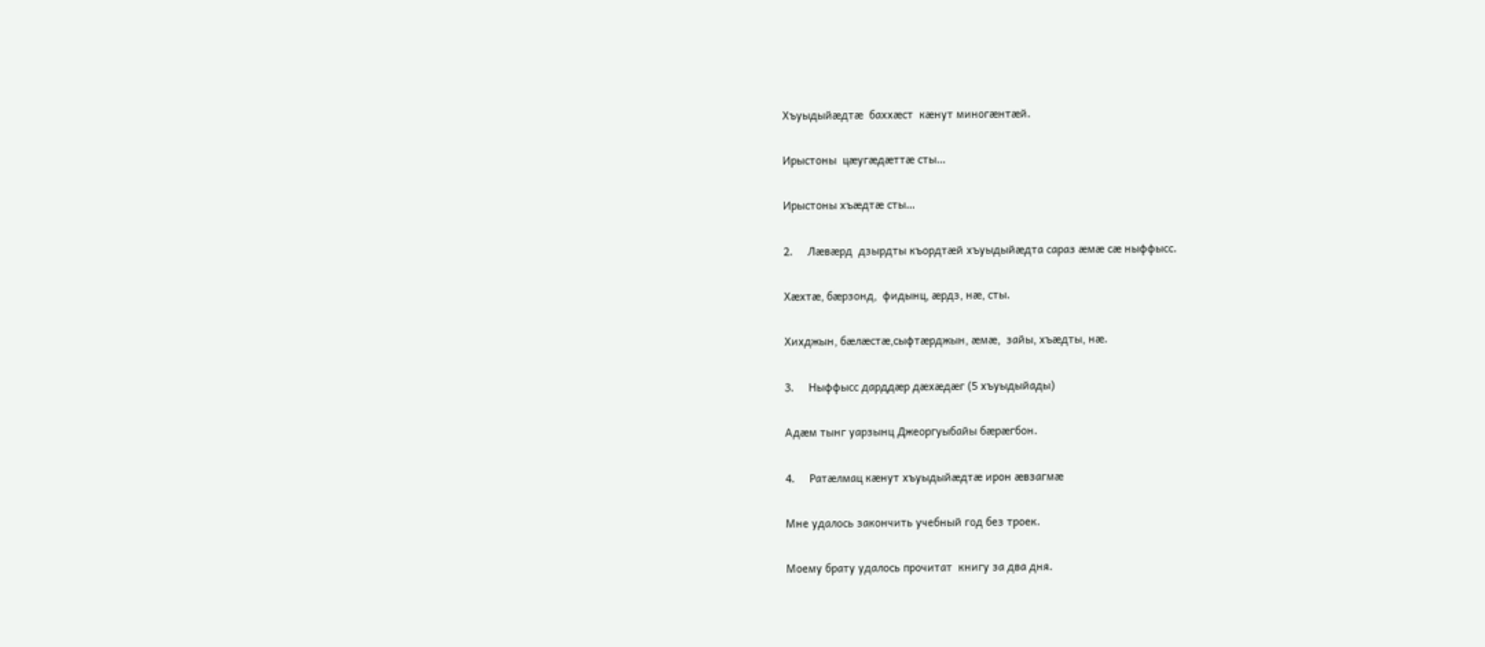Хъуыдыйæдтæ  баххæст  кæнут миногæнтæй.

Ирыстоны  цæугæдæттæ сты…

Ирыстоны хъæдтæ сты…

2.     Лæвæрд  дзырдты къордтæй хъуыдыйæдта сараз æмæ сæ ныффысс.

Хæхтæ, бæрзонд,  фидынц, æрдз, нæ, сты.

Хихджын, бæлæстæ,сыфтæрджын, æмæ,  зайы, хъæдты, нæ.

3.     Ныффысс дарддæр дæхæдæг (5 хъуыдыйады)

Адæм тынг уарзынц Джеоргуыбайы бæрæгбон.

4.     Ратæлмац кæнут хъуыдыйæдтæ ирон æвзагмæ

Мне удалось закончить учебный год без троек.

Моему брату удалось прочитат  книгу за два дня.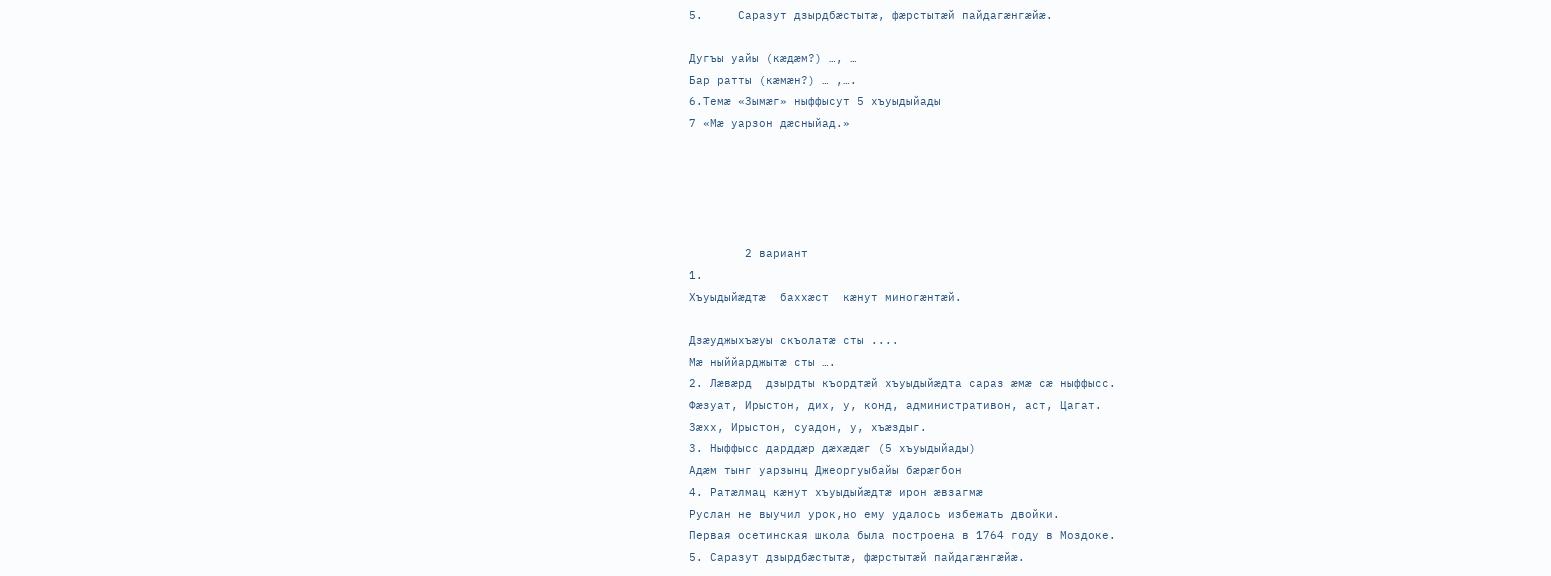5.     Саразут дзырдбæстытæ, фæрстытæй пайдагæнгæйæ.

Дугъы уайы (кæдæм?) …, …
Бар ратты (кæмæн?) … ,….
6.Темæ «Зымæг» ныффысут 5 хъуыдыйады
7 «Мæ уарзон дæсныйад.»





        2 вариант
1.
Хъуыдыйæдтæ  баххæст  кæнут миногæнтæй.

Дзæуджыхъæуы скъолатæ сты ....
Мæ ныййарджытæ сты ….
2. Лæвæрд  дзырдты къордтæй хъуыдыйæдта сараз æмæ сæ ныффысс.
Фæзуат, Ирыстон, дих, у, конд, административон, аст, Цагат.
Зæхх, Ирыстон, суадон, у, хъæздыг.
3. Ныффысс дарддæр дæхæдæг (5 хъуыдыйады)
Адæм тынг уарзынц Джеоргуыбайы бæрæгбон
4. Ратæлмац кæнут хъуыдыйæдтæ ирон æвзагмæ
Руслан не выучил урок,но ему удалось избежать двойки.
Первая осетинская школа была построена в 1764 году в Моздоке.
5. Саразут дзырдбæстытæ, фæрстытæй пайдагæнгæйæ.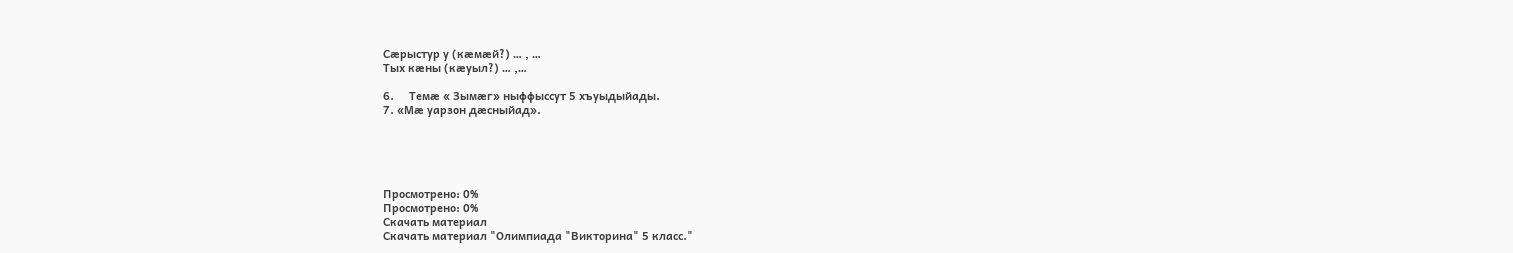Сæрыстур у (кæмæй?) … , …
Тых кæны (кæуыл?) … ,…

6.     Темæ « Зымæг» ныффыссут 5 хъуыдыйады.
7. «Мæ уарзон дæсныйад».





Просмотрено: 0%
Просмотрено: 0%
Скачать материал
Скачать материал "Олимпиада "Викторина" 5 класс."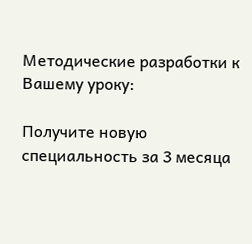Методические разработки к Вашему уроку:

Получите новую специальность за 3 месяца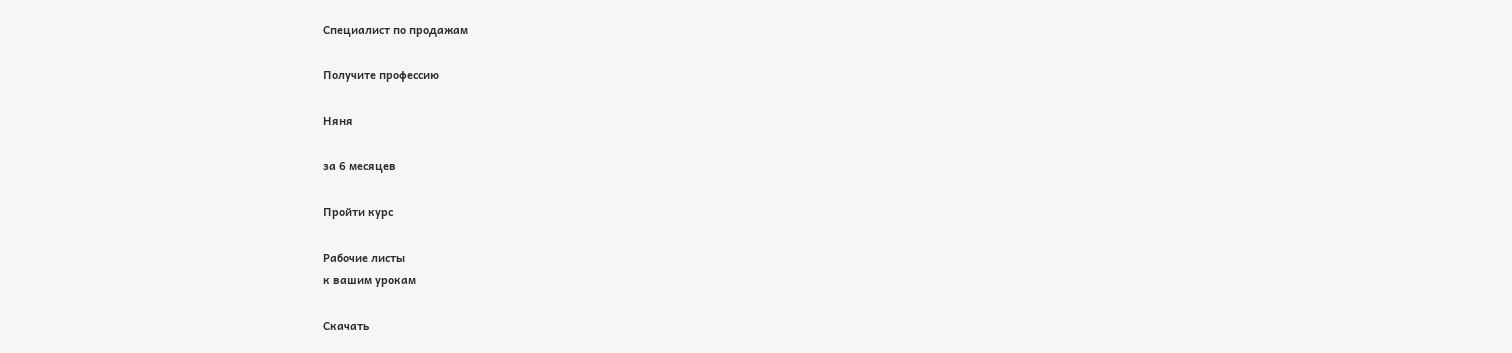Специалист по продажам

Получите профессию

Няня

за 6 месяцев

Пройти курс

Рабочие листы
к вашим урокам

Скачать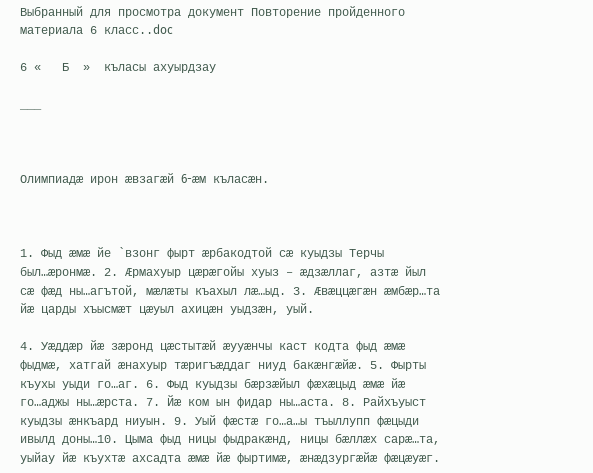Выбранный для просмотра документ Повторение пройденного материала 6 класс..doc

6 «   Б  »  къласы ахуырдзау

___



Олимпиадæ ирон æвзагæй 6-æм къласæн.



1. Фыд æмæ йе `взонг фырт æрбакодтой сæ куыдзы Терчы был…æронмæ. 2. Æрмахуыр цæрæгойы хуыз – æдзæллаг, азтæ йыл сæ фæд ны…агътой, мæлæты къахыл лæ…ыд. 3. Æвæццæгæн æмбæр…та йæ царды хъысмæт цæуыл ахицæн уыдзæн, уый.

4. Уæддæр йæ зæронд цæстытæй æууæнчы каст кодта фыд æмæ фыдмæ, хатгай æнахуыр тæригъæддаг ниуд бакæнгæйæ. 5. Фырты къухы уыди го…аг. 6. Фыд куыдзы бæрзæйыл фæхæцыд æмæ йæ го…аджы ны…æрста. 7. Йæ ком ын фидар ны…аста. 8. Райхъуыст куыдзы æнкъард ниуын. 9. Уый фæстæ го…а…ы тъыллупп фæцыди ивылд доны…10. Цыма фыд ницы фыдракæнд, ницы бæллæх сарæ…та, уыйау йæ къухтæ ахсадта æмæ йæ фыртимæ, æнæдзургæйæ фæцæуæг.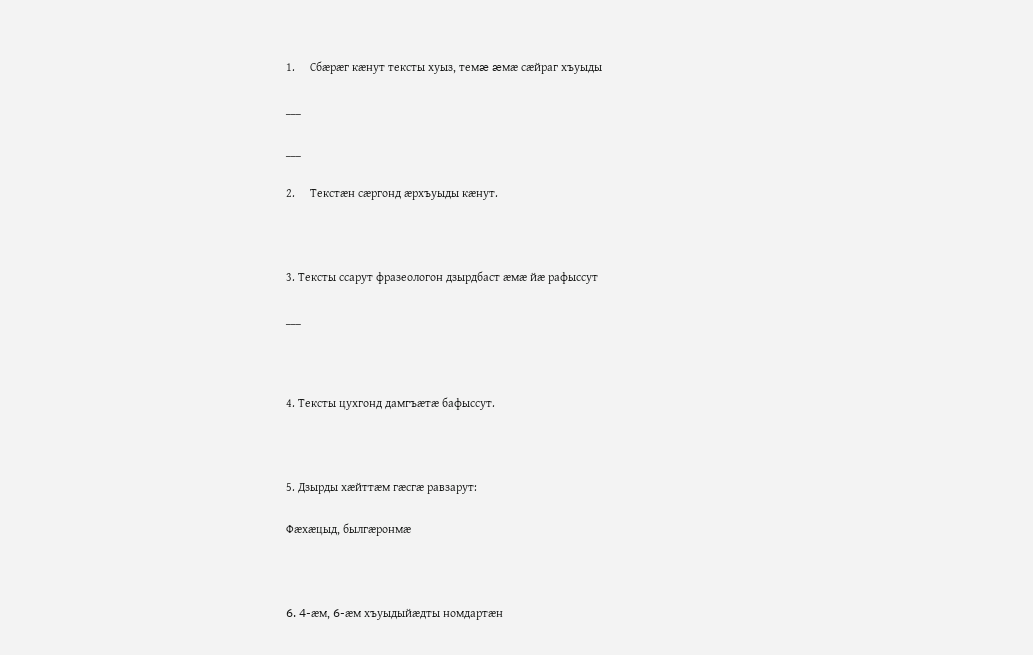1.     Сбæрæг кæнут тексты хуыз, темæ æмæ сæйраг хъуыды

___

___

2.     Текстæн сæргонд æрхъуыды кæнут.



3. Тексты ссарут фразеологон дзырдбаст æмæ йæ рафыссут

___



4. Тексты цухгонд дамгъæтæ бафыссут.



5. Дзырды хæйттæм гæсгæ равзарут:

Фæхæцыд, былгæронмæ



6. 4-æм, 6-æм хъуыдыйæдты номдартæн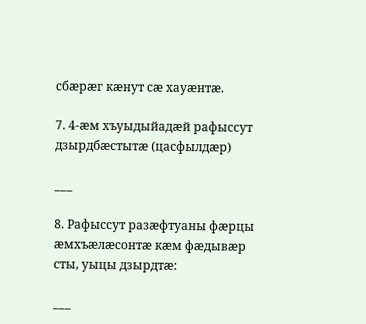сбæрæг кæнут сæ хауæнтæ.

7. 4-æм хъуыдыйадæй рафыссут дзырдбæстытæ (цасфылдæр)

___

8. Рафыссут разæфтуаны фæрцы æмхъæлæсонтæ кæм фæдывæр сты, уыцы дзырдтæ:

___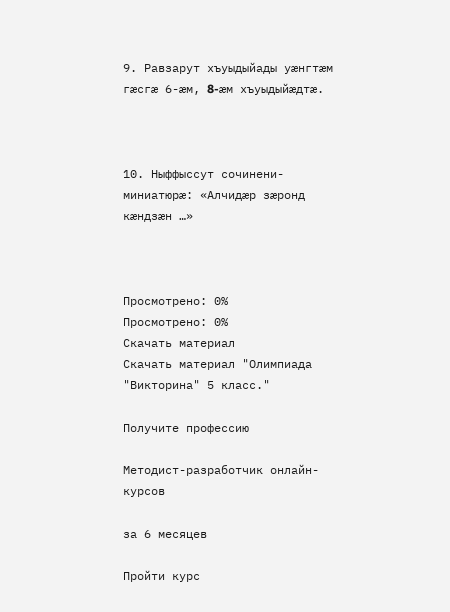9. Равзарут хъуыдыйады уæнгтæм гæсгæ 6-æм, 8-æм хъуыдыйæдтæ.



10. Ныффыссут сочинени-миниатюрæ: «Алчидæр зæронд кæндзæн …»



Просмотрено: 0%
Просмотрено: 0%
Скачать материал
Скачать материал "Олимпиада "Викторина" 5 класс."

Получите профессию

Методист-разработчик онлайн-курсов

за 6 месяцев

Пройти курс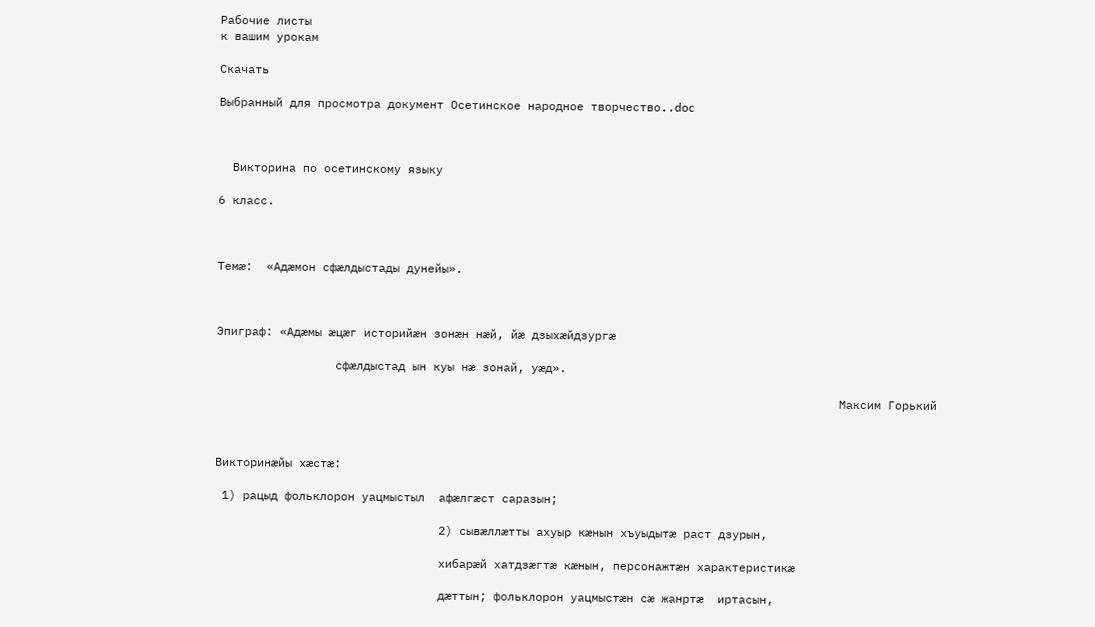Рабочие листы
к вашим урокам

Скачать

Выбранный для просмотра документ Осетинское народное творчество..doc



  Викторина по осетинскому языку

6 класс.



Темæ:  «Адæмон сфæлдыстады дунейы».



Эпиграф: «Адæмы æцæг историйæн зонæн нæй, йæ дзыхæйдзургæ

                 сфæлдыстад ын куы нæ зонай, уæд».

                                                                                         Максим Горький



Викторинæйы хæстæ:

 1) рацыд фольклорон уацмыстыл  афæлгæст саразын;

                                2) сывæллæтты ахуыр кæнын хъуыдытæ раст дзурын,

                                хибарæй хатдзæгтæ кæнын, персонажтæн характеристикæ

                                дæттын; фольклорон уацмыстæн сæ жанртæ  иртасын,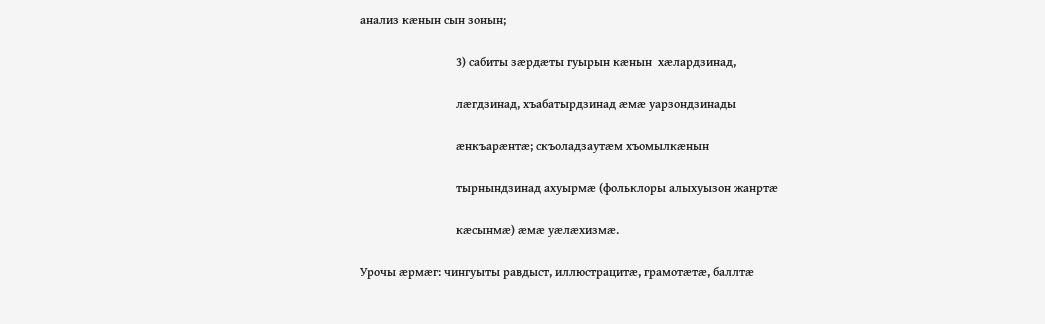анализ кæнын сын зонын;

                                3) сабиты зæрдæты гуырын кæнын  хæлардзинад,

                                лæгдзинад, хъабатырдзинад æмæ уарзондзинады

                                æнкъарæнтæ; скъоладзаутæм хъомылкæнын

                                тырнындзинад ахуырмæ (фольклоры алыхуызон жанртæ

                                кæсынмæ) æмæ уæлæхизмæ.

Урочы æрмæг: чингуыты равдыст, иллюстрацитæ, грамотæтæ, баллтæ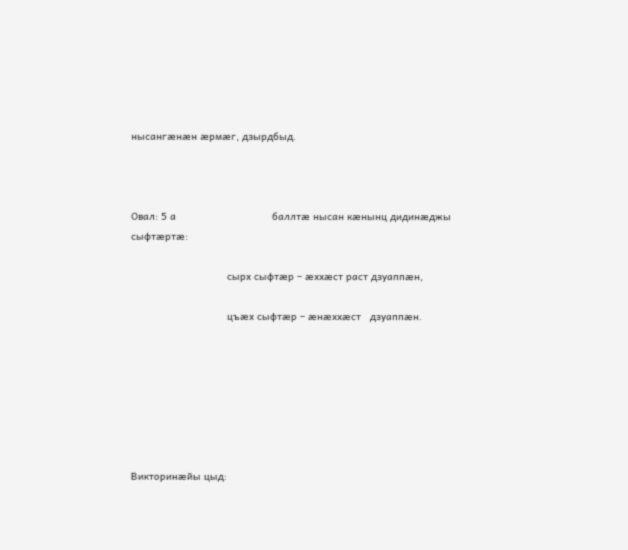нысангæнæн æрмæг, дзырдбыд.



Овал: 5 а                                баллтæ нысан кæнынц дидинæджы сыфтæртæ:

                                сырх сыфтæр – æххæст раст дзуаппæн,

                                цъæх сыфтæр – æнæххæст   дзуаппæн.







Викторинæйы цыд: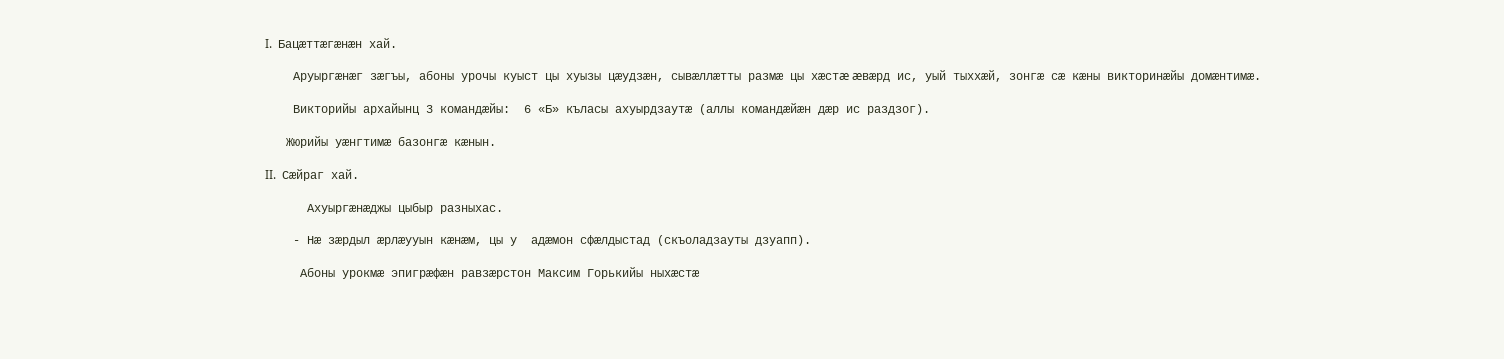I.  Бацæттæгæнæн хай.

    Аруыргæнæг зæгъы, абоны урочы куыст цы хуызы цæудзæн, сывæллæтты размæ цы хæстæ æвæрд ис, уый тыххæй, зонгæ сæ кæны викторинæйы домæнтимæ.

    Викторийы архайынц 3 командæйы:  6 «Б» къласы ахуырдзаутæ (аллы командæйæн дæр ис раздзог).

   Жюрийы уæнгтимæ базонгæ кæнын.

II.  Сæйраг хай.

      Ахуыргæнæджы цыбыр разныхас.

    - Нæ зæрдыл æрлæууын кæнæм, цы у  адæмон сфæлдыстад (скъоладзауты дзуапп).

     Абоны урокмæ эпигрæфæн равзæрстон Максим Горькийы ныхæстæ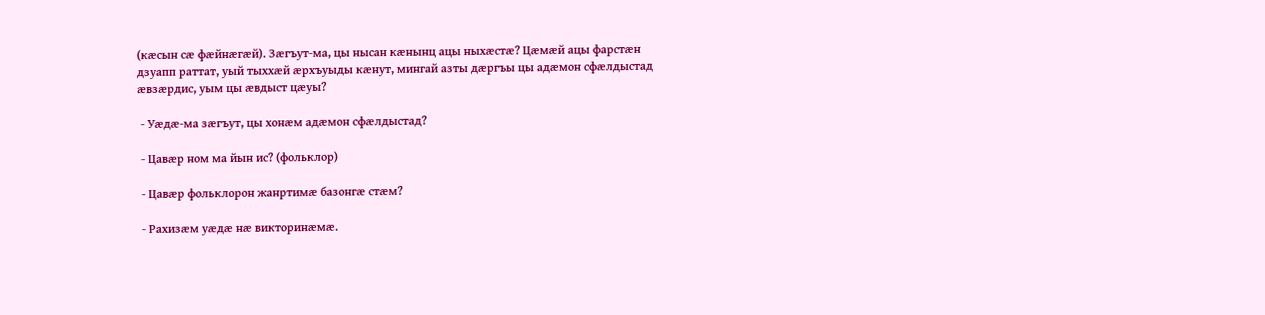(кæсын сæ фæйнæгæй). Зæгъут-ма, цы нысан кæнынц ацы ныхæстæ? Цæмæй ацы фарстæн дзуапп раттат, уый тыххæй æрхъуыды кæнут, мингай азты дæргъы цы адæмон сфæлдыстад æвзæрдис, уым цы æвдыст цæуы?

 - Уæдæ-ма зæгъут, цы хонæм адæмон сфæлдыстад?

 - Цавæр ном ма йын ис? (фольклор)

 - Цавæр фольклорон жанртимæ базонгæ стæм?

 - Рахизæм уæдæ нæ викторинæмæ.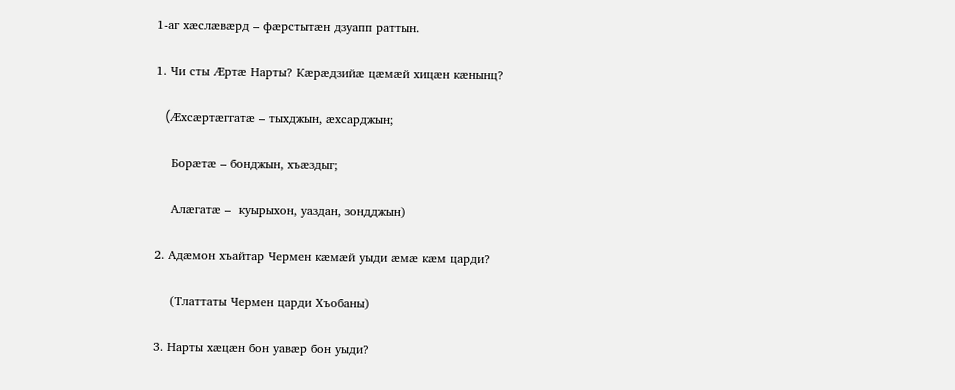1-аг хæслæвæрд – фæрстытæн дзуапп раттын.

1. Чи сты Æртæ Нарты? Кæрæдзийæ цæмæй хицæн кæнынц?

   (Æхсæртæггатæ – тыхджын, æхсарджын;

    Борæтæ – бонджын, хъæздыг;

    Алæгатæ –  куырыхон, уаздан, зондджын)

2. Адæмон хъайтар Чермен кæмæй уыди æмæ кæм царди?

    (Тлаттаты Чермен царди Хъобаны)

3. Нарты хæцæн бон уавæр бон уыди?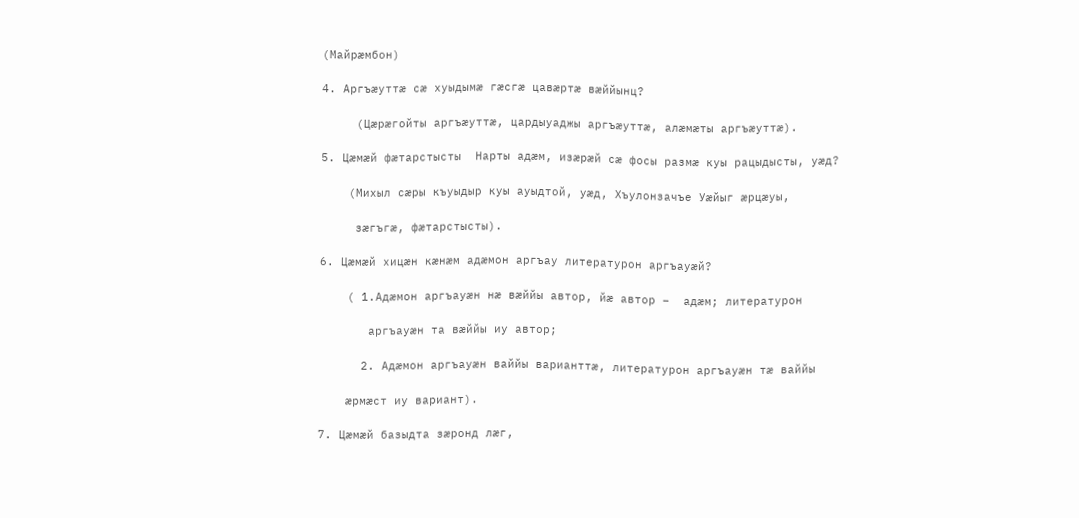(Майрæмбон)

4. Аргъæуттæ сæ хуыдымæ гæсгæ цавæртæ вæййынц?

     (Цæрæгойты аргъæуттæ, цардыуаджы аргъæуттæ, алæмæты аргъæуттæ).

5. Цæмæй фæтарстысты  Нарты адæм, изæрæй сæ фосы размæ куы рацыдысты, уæд?

    (Михыл сæры къуыдыр куы ауыдтой, уæд, Хъулонзачъе Уæйыг æрцæуы,

     зæгъгæ, фæтарстысты).

6. Цæмæй хицæн кæнæм адæмон аргъау литературон аргъауæй?

    ( 1.Адæмон аргъауæн нæ вæййы автор, йæ автор –  адæм; литературон

       аргъауæн та вæййы иу автор;

      2. Адæмон аргъауæн ваййы варианттæ, литературон аргъауæн тæ ваййы

         æрмæст иу вариант).

7. Цæмæй базыдта зæронд лæг,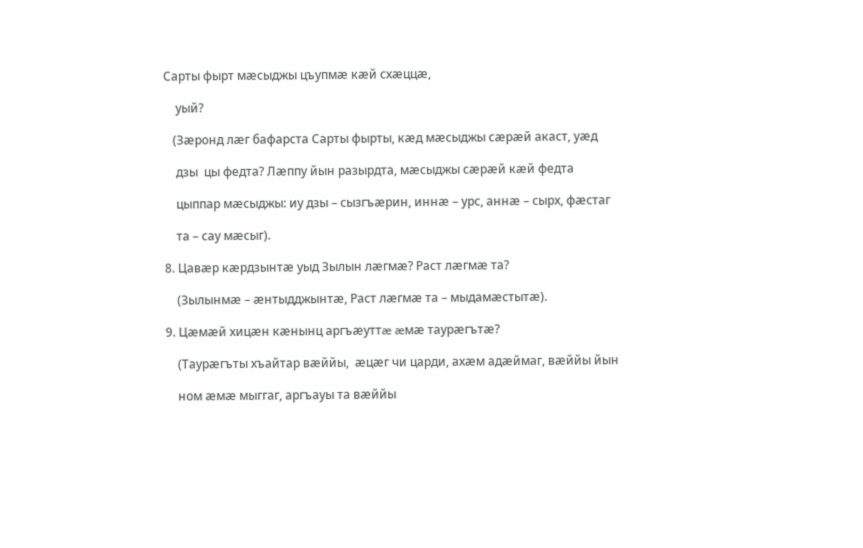Сарты фырт мæсыджы цъупмæ кæй схæццæ,

    уый?

   (Зæронд лæг бафарста Сарты фырты, кæд мæсыджы сæрæй акаст, уæд

    дзы  цы федта? Лæппу йын разырдта, мæсыджы сæрæй кæй федта

    цыппар мæсыджы: иу дзы – сызгъæрин, иннæ – урс, аннæ – сырх, фæстаг

    та – сау мæсыг).

8. Цавæр кæрдзынтæ уыд Зылын лæгмæ? Раст лæгмæ та?

    (Зылынмæ – æнтыдджынтæ, Раст лæгмæ та – мыдамæстытæ).

9. Цæмæй хицæн кæнынц аргъæуттæ æмæ таурæгътæ?

    (Таурæгъты хъайтар вæййы,  æцæг чи царди, ахæм адæймаг, вæййы йын

    ном æмæ мыггаг, аргъауы та вæййы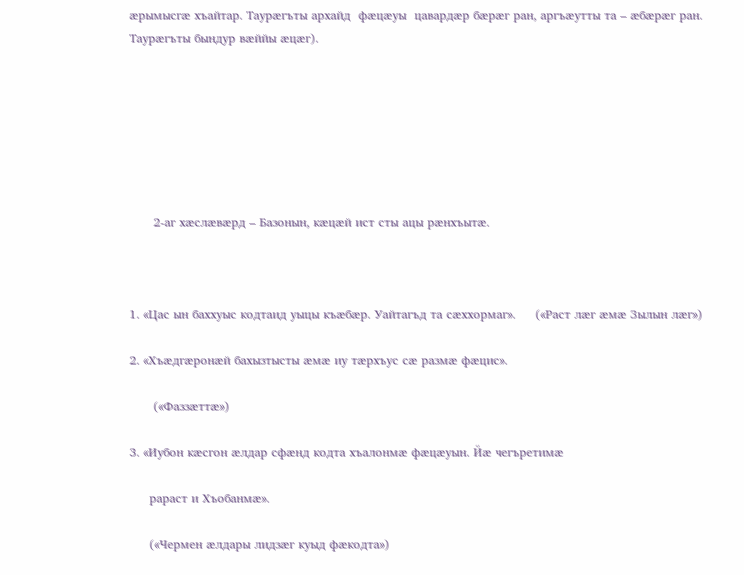æрымысгæ хъайтар. Таурæгъты архайд  фæцæуы  цавардæр бæрæг ран, аргъæутты та – æбæрæг ран. Таурæгъты бындур вæййы æцæг).







      2-аг хæслæвæрд – Базонын, кæцæй ист сты ацы рæнхъытæ.



1. «Цас ын баххуыс кодтаид уыцы къæбæр. Уайтагъд та сæххормаг».     («Раст лæг æмæ Зылын лæг»)

2. «Хъæдгæронæй бахызтысты æмæ иу тæрхъус сæ размæ фæцис».

      («Фаззæттæ»)

3. «Иубон кæсгон æлдар сфæнд кодта хъалонмæ фæцæуын. Йæ чегъретимæ

     рараст и Хъобанмæ».

     («Чермен æлдары лидзæг куыд фæкодта»)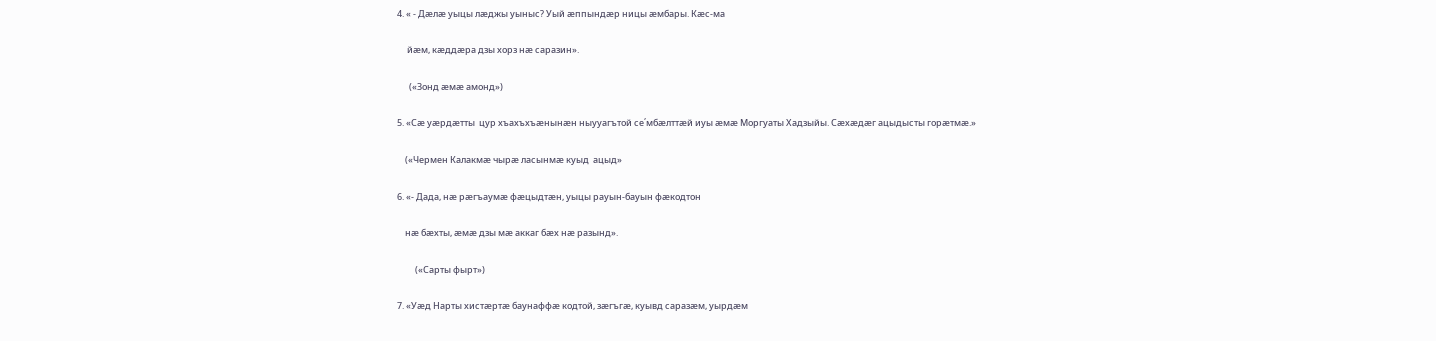4. « - Дæлæ уыцы лæджы уыныс? Уый æппындæр ницы æмбары. Кæс-ма

     йæм, кæддæра дзы хорз нæ саразин».

      («Зонд æмæ амонд»)

5. «Сæ уæрдæтты  цур хъахъхъæнынæн ныууагътой се΄мбæлттæй иуы æмæ Моргуаты Хадзыйы. Сæхæдæг ацыдысты горæтмæ.»

    («Чермен Калакмæ чырæ ласынмæ куыд  ацыд»

6. «- Дада, нæ рæгъаумæ фæцыдтæн, уыцы рауын-бауын фæкодтон

    нæ бæхты, æмæ дзы мæ аккаг бæх нæ разынд».

         («Сарты фырт»)

7. «Уæд Нарты хистæртæ баунаффæ кодтой, зæгъгæ, куывд саразæм, уырдæм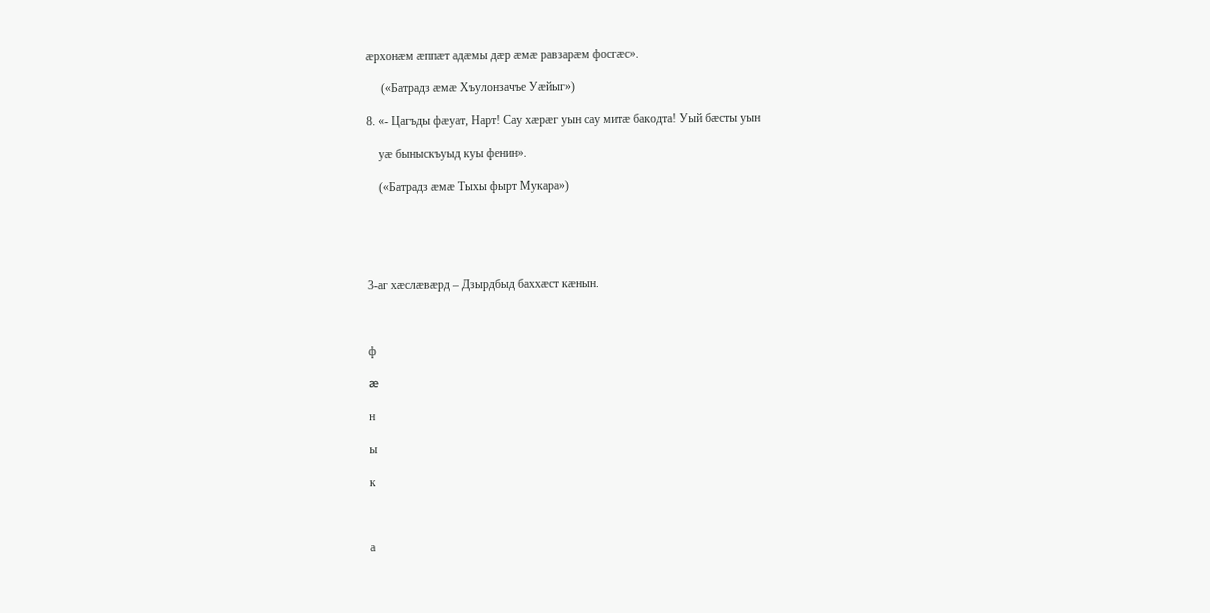æрхонæм æппæт адæмы дæр æмæ равзарæм фосгæс».

     («Батрадз æмæ Хъулонзачъе Уæйыг»)

8. «- Цагъды фæуат, Нарт! Сау хæрæг уын сау митæ бакодта! Уый бæсты уын

    уæ быныскъуыд куы фенин».

    («Батрадз æмæ Тыхы фырт Мукара»)





3-аг хæслæвæрд – Дзырдбыд баххæст кæнын.



ф

æ

н

ы

к



а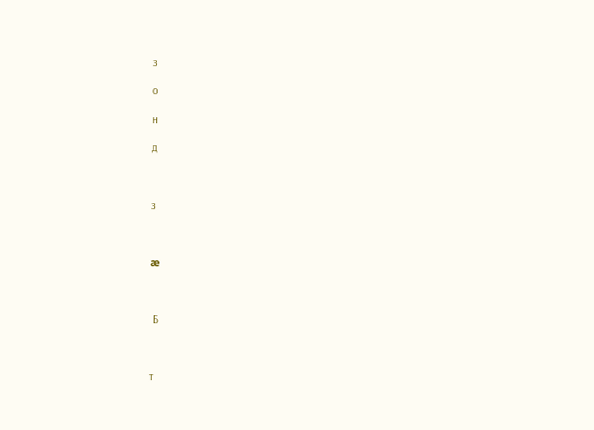з

о

н

д



з



æ



 Б



т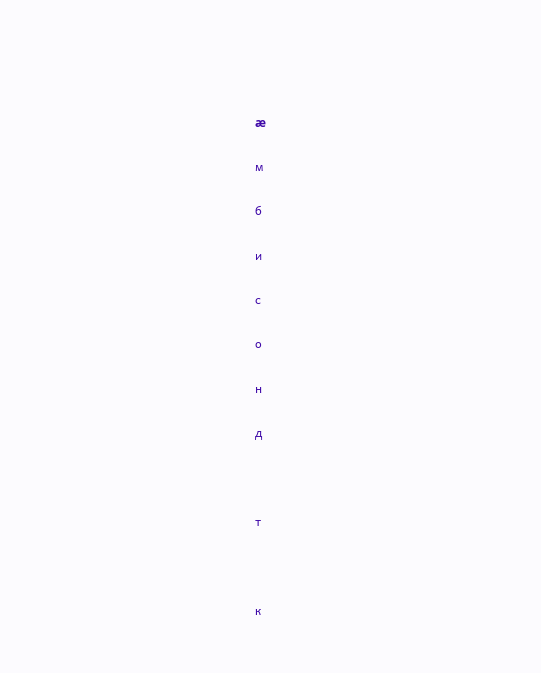æ

м

б

и

с

о

н

д



т



к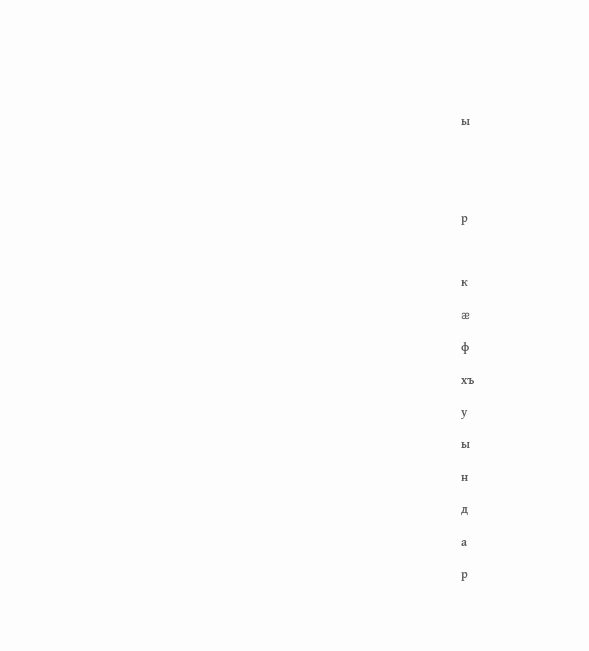ы





р



к

æ

ф

хъ

у

ы

н

д

а

р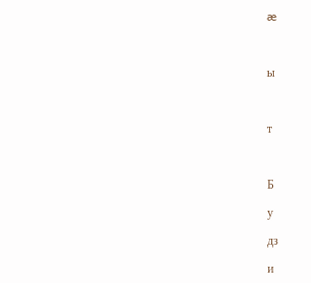æ



ы



т



Б

у

дз

и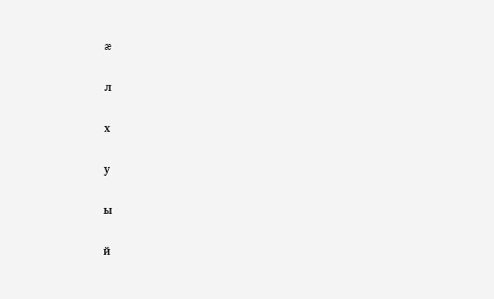æ

л

х

у

ы

й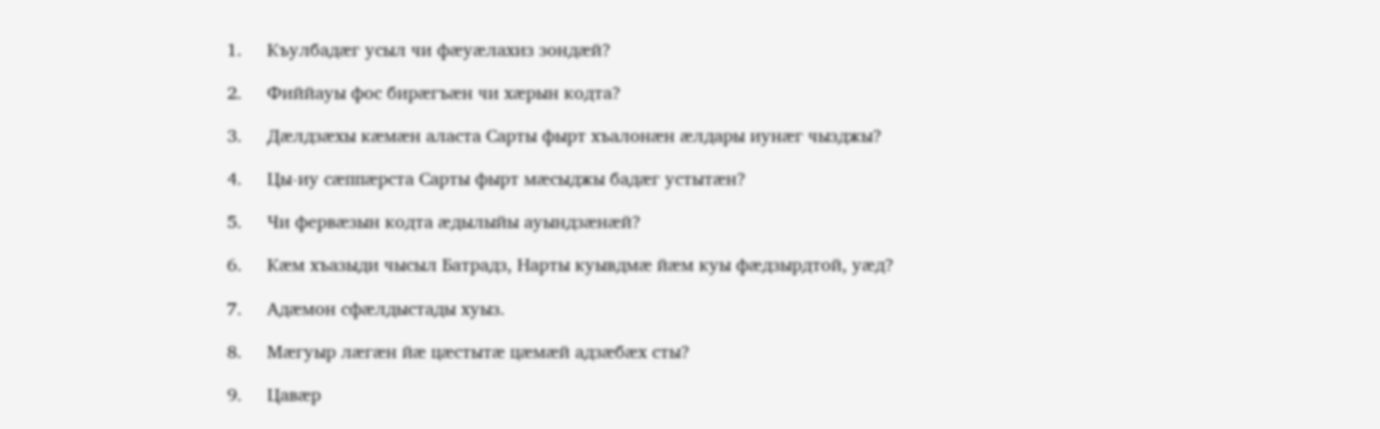1.     Къулбадæг усыл чи фæуæлахиз зондæй?

2.     Фиййауы фос бирæгъæн чи хæрын кодта?

3.     Дæлдзæхы кæмæн аласта Сарты фырт хъалонæн æлдары иунæг чызджы?

4.     Цы-иу сæппæрста Сарты фырт мæсыджы бадæг устытæн?

5.     Чи фервæзын кодта æдылыйы ауындзæнæй?

6.     Кæм хъазыди чысыл Батрадз, Нарты куывдмæ йæм куы фæдзырдтой, уæд?

7.     Адæмон сфæлдыстады хуыз.

8.     Мæгуыр лæгæн йæ цæстытæ цæмæй адзæбæх сты?

9.     Цавæр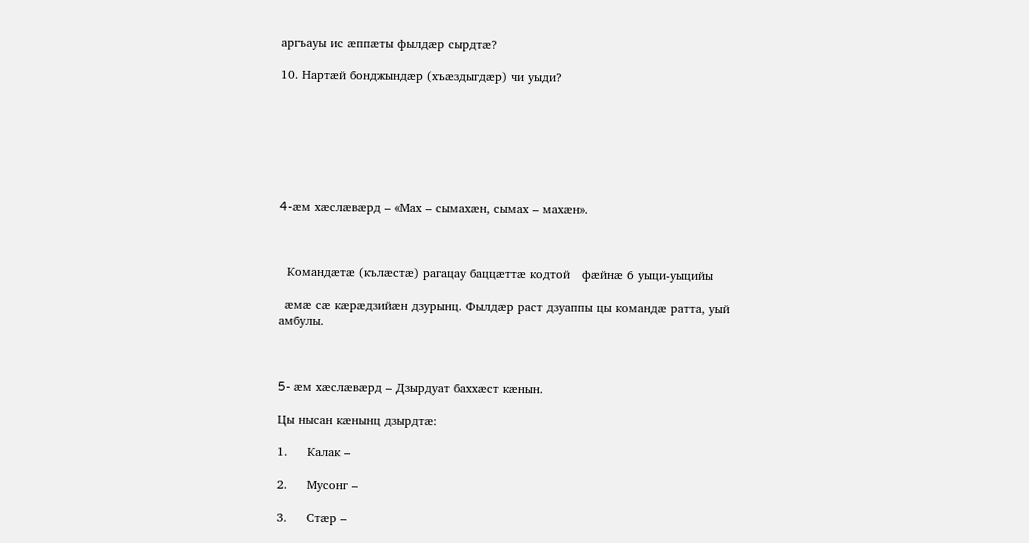аргъауы ис æппæты фылдæр сырдтæ?

10. Нартæй бонджындæр (хъæздыгдæр) чи уыди?







4-æм хæслæвæрд – «Мах – сымахæн, сымах – махæн».



  Командæтæ (кълæстæ) рагацау баццæттæ кодтой   фæйнæ 6 уыци-уыцийы

  æмæ сæ кæрæдзийæн дзурынц. Фылдæр раст дзуаппы цы командæ ратта, уый амбулы.



5- æм хæслæвæрд – Дзырдуат баххæст кæнын.

Цы нысан кæнынц дзырдтæ:

1.     Калак –

2.     Мусонг –

3.     Стæр –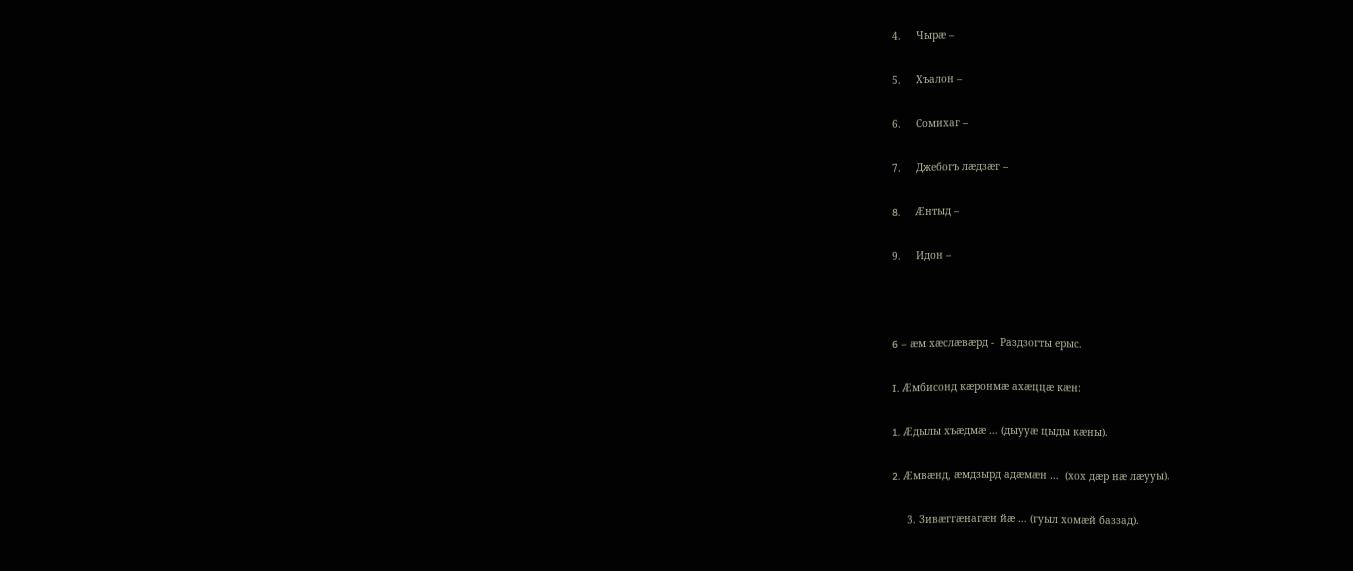4.     Чырæ –

5.     Хъалон –

6.     Сомихаг –

7.     Джебогъ лæдзæг –

8.     Æнтыд –

9.     Идон –



6 – æм хæслæвæрд -  Раздзогты ерыс.

I. Æмбисонд кæронмæ ахæццæ кæн:

1. Æдылы хъæдмæ … (дыууæ цыды кæны).

2. Æмвæнд, æмдзырд адæмæн …  (хох дæр нæ лæууы).

     3. Зивæггæнагæн йæ … (гуыл хомæй баззад).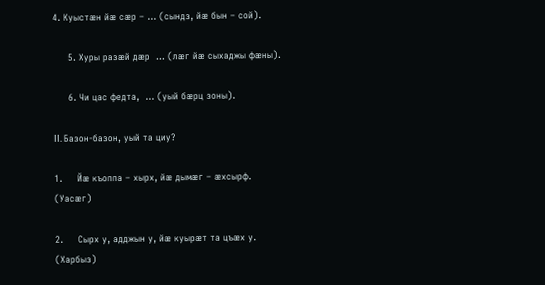4. Куыстæн йæ сæр – … (сындз, йæ бын – сой).

     5. Хуры разæй дæр  … (лæг йæ сыхаджы фæны).

     6. Чи цас федта,  … (уый бæрц зоны).

II. Базон-базон, уый та циу?

1.     Йæ къоппа – хырх, йæ дымæг – æхсырф.   (Уасæг)

2.     Сырх у, адджын у, йæ куырæт та цъæх у.   (Харбыз)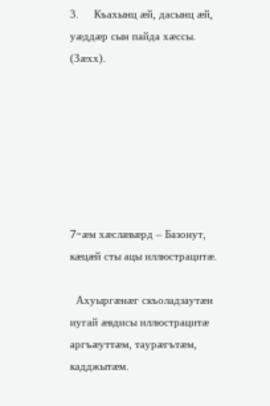3.     Къахынц æй, дасынц æй, уæддæр сын пайда хæссы.  (Зæхх).







7-æм хæслæвæрд – Базонут, кæцæй сты ацы иллюстрацитæ.

  Ахуыргæнæг скъоладзаутæн иугай æвдисы иллюстрацитæ аргъæуттæм, таурæгътæм, кадджытæм.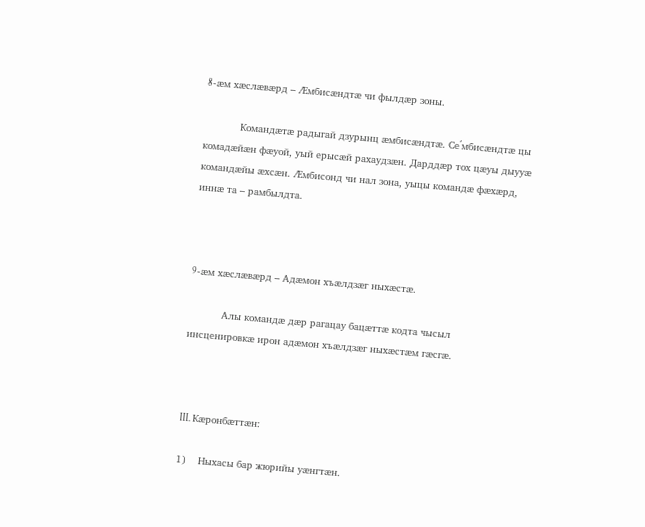8-æм хæслæвæрд – Æмбисæндтæ чи фылдæр зоны.

            Командæтæ радыгай дзурынц æмбисæндтæ. Се΄мбисæндтæ цы комадæйæн фæуой, уый ерысæй рахаудзæн. Дарддæр тох цæуы дыууæ командæйы æхсæн. Æмбисонд чи нал зона, уыцы командæ фæхæрд, иннæ та – рамбылдта.



9-æм хæслæвæрд – Адæмон хъæлдзæг ныхæстæ.

           Алы командæ дæр рагацау бацæттæ кодта чысыл инсценировкæ ирон адæмон хъæлдзæг ныхæстæм гæсгæ.



III. Кæронбæттæн:

1)    Ныхасы бар жюрийы уæнгтæн.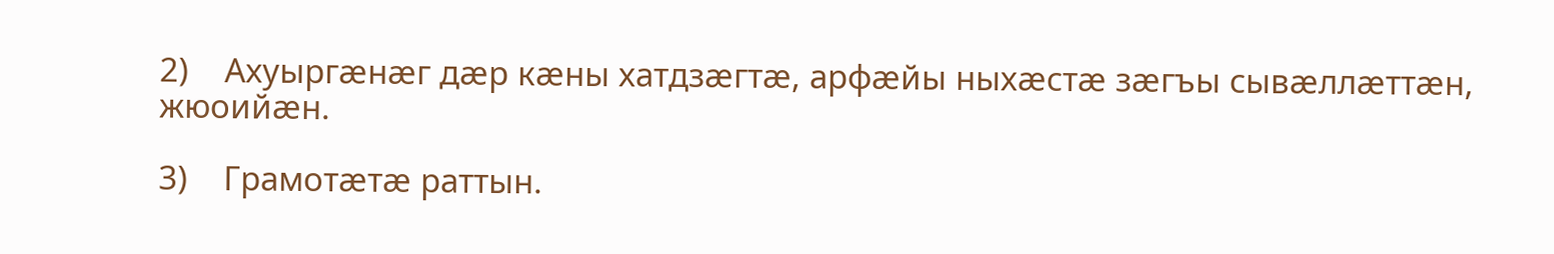2)    Ахуыргæнæг дæр кæны хатдзæгтæ, арфæйы ныхæстæ зæгъы сывæллæттæн, жюоийæн.

3)    Грамотæтæ раттын.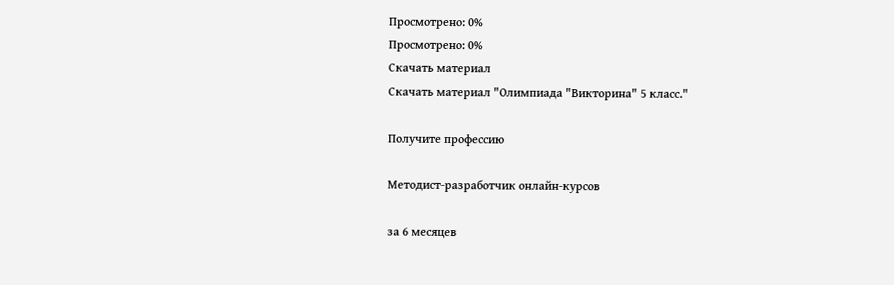Просмотрено: 0%
Просмотрено: 0%
Скачать материал
Скачать материал "Олимпиада "Викторина" 5 класс."

Получите профессию

Методист-разработчик онлайн-курсов

за 6 месяцев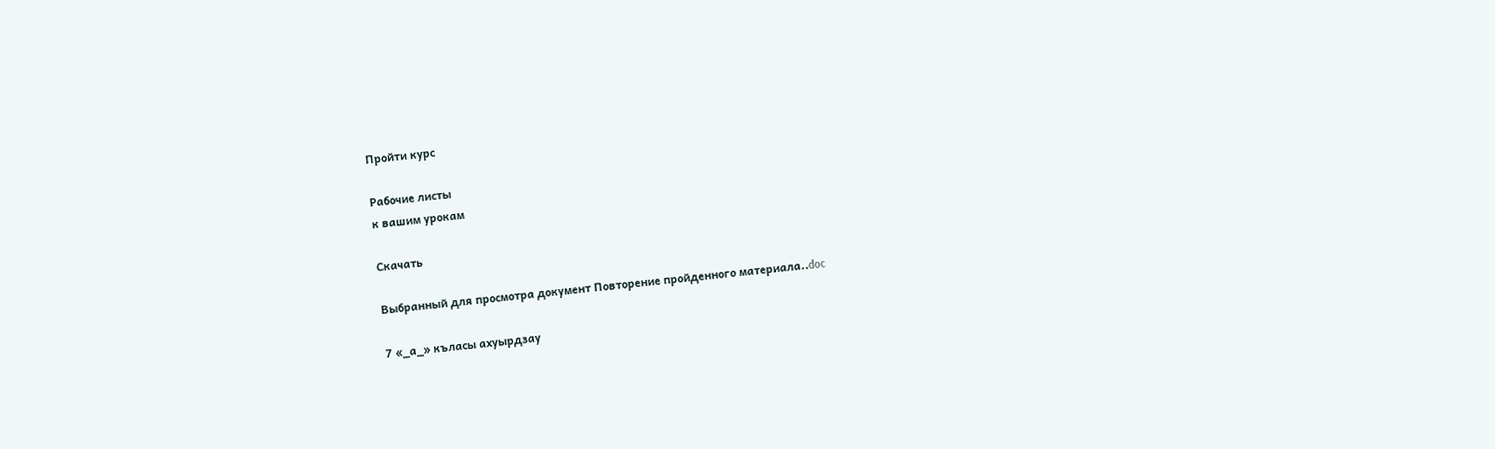Пройти курс

Рабочие листы
к вашим урокам

Скачать

Выбранный для просмотра документ Повторение пройденного материала..doc

7 «_а_» къласы ахуырдзау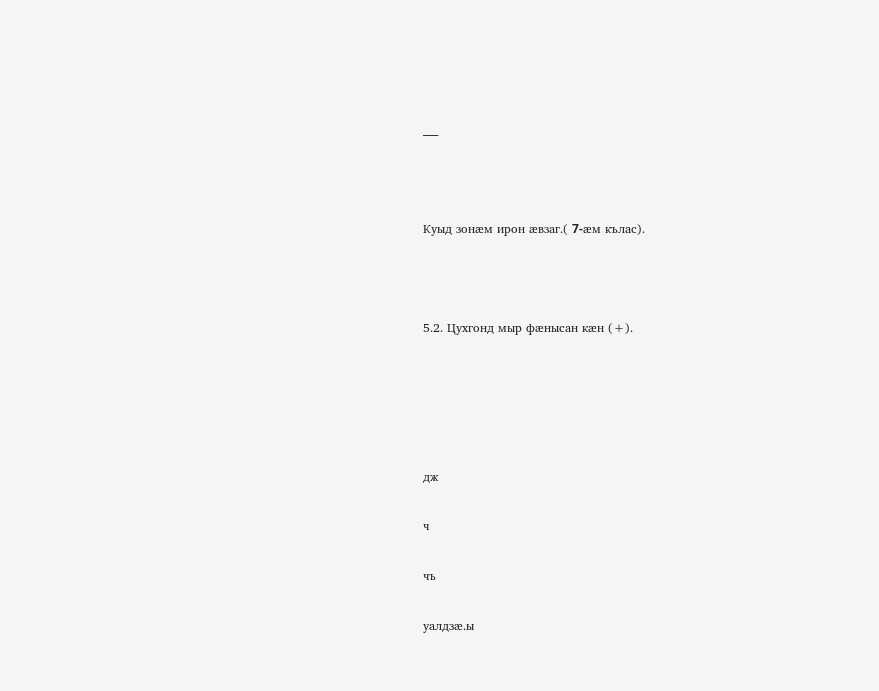___



Куыд зонæм ирон æвзаг.( 7-æм кълас).



5.2. Цухгонд мыр фæнысан кæн (+).





дж

ч

чъ

уалдзæ.ы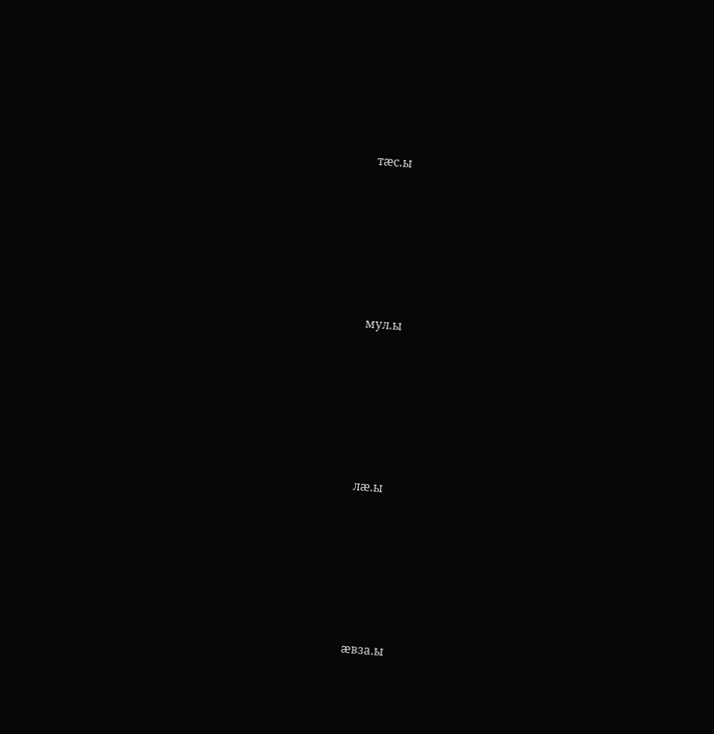тæс.ы







мул.ы







лæ.ы







æвза.ы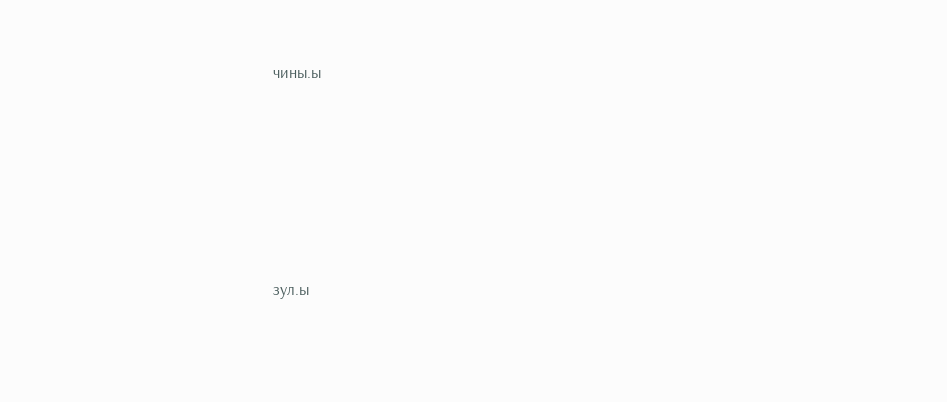чины.ы







зул.ы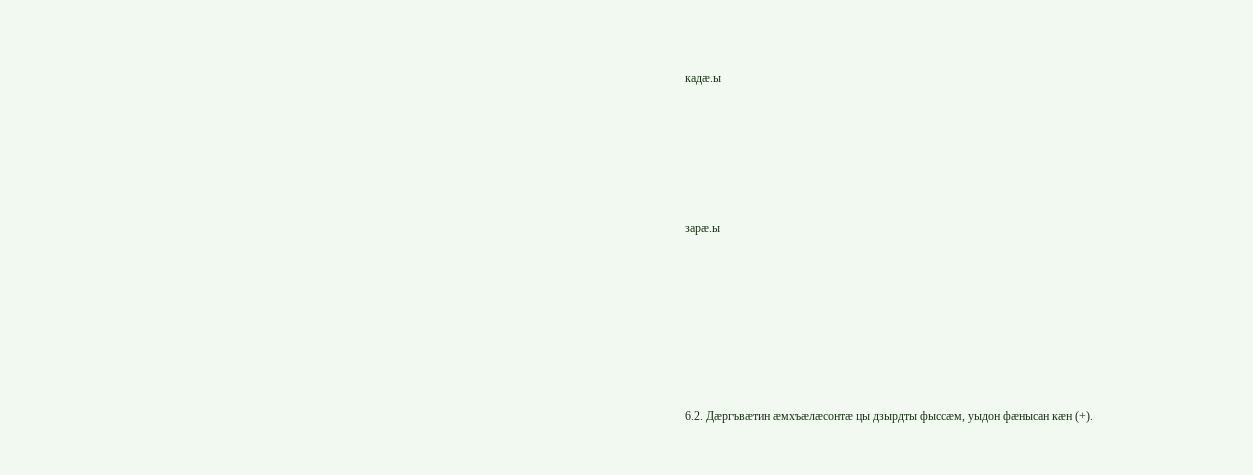кадæ.ы







зарæ.ы









6.2. Дæргъвæтин æмхъæлæсонтæ цы дзырдты фыссæм, уыдон фæнысан кæн (+).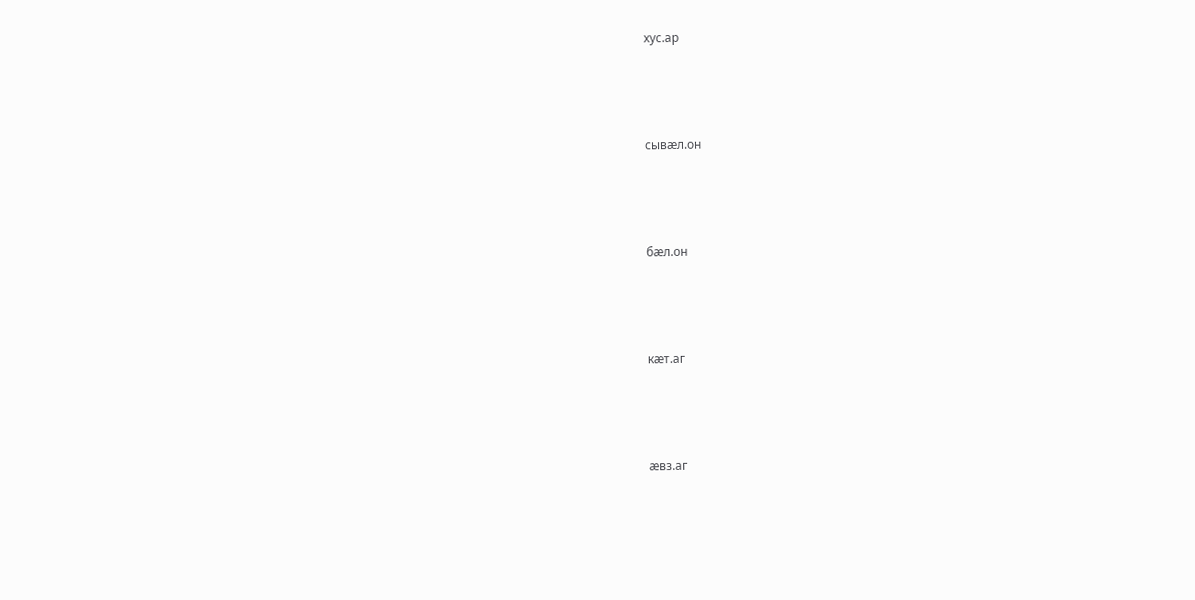хус.ар



сывæл.он



бæл.он



кæт.аг



æвз.аг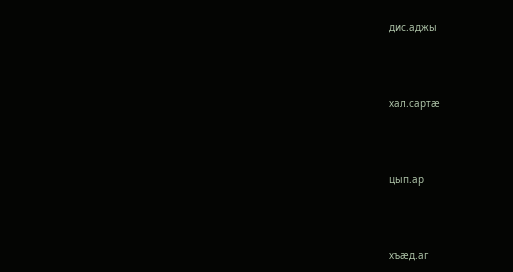дис.аджы



хал.сартæ



цып.ар



хъæд.аг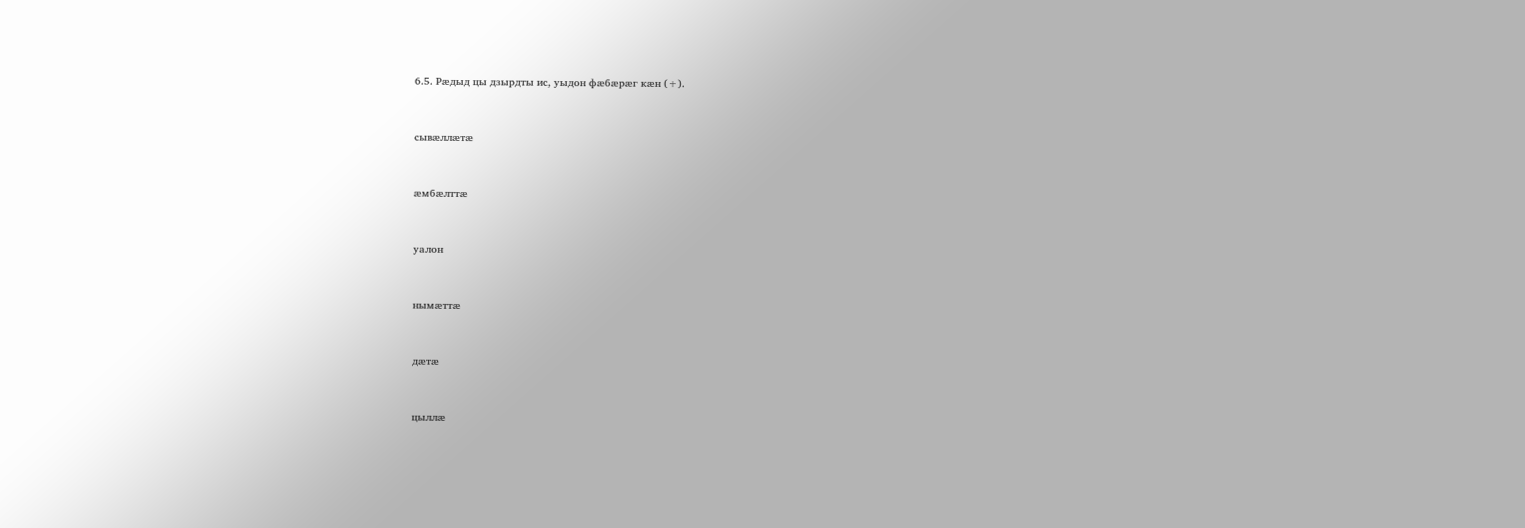6.5. Рæдыд цы дзырдты ис, уыдон фæбæрæг кæн (+).



сывæллæтæ



æмбæлттæ



уалон



нымæттæ



дæтæ



цыллæ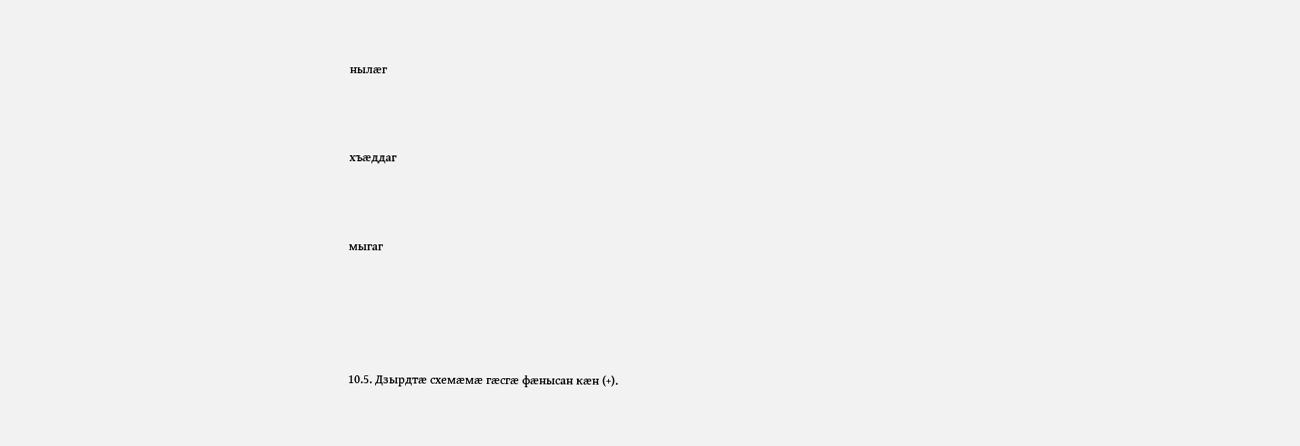нылæг



хъæддаг



мыгаг





10.5. Дзырдтæ схемæмæ гæсгæ фæнысан кæн (+).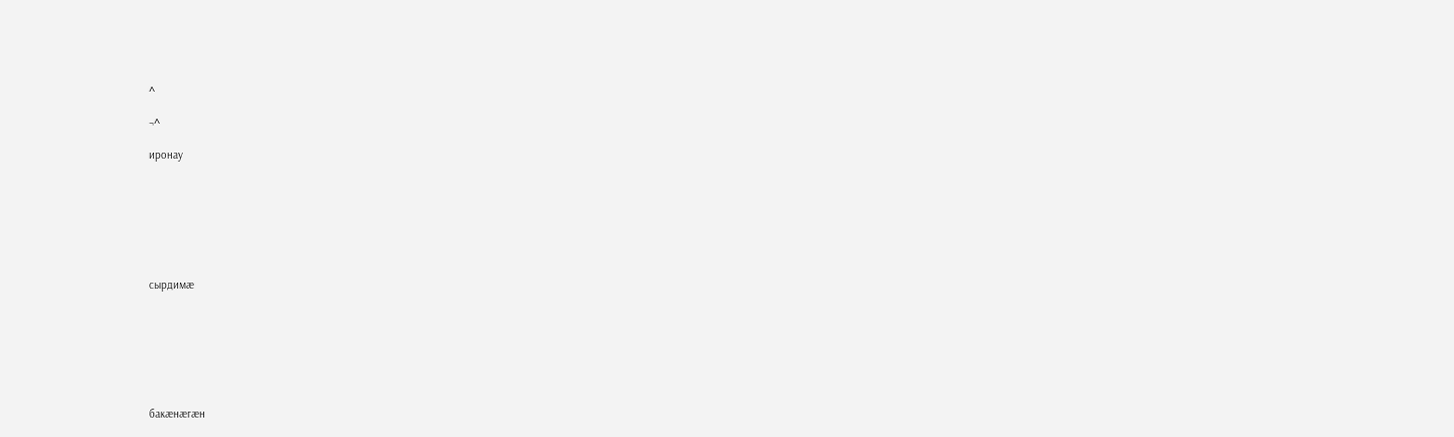^

¬^

иронау







сырдимæ







бакæнæгæн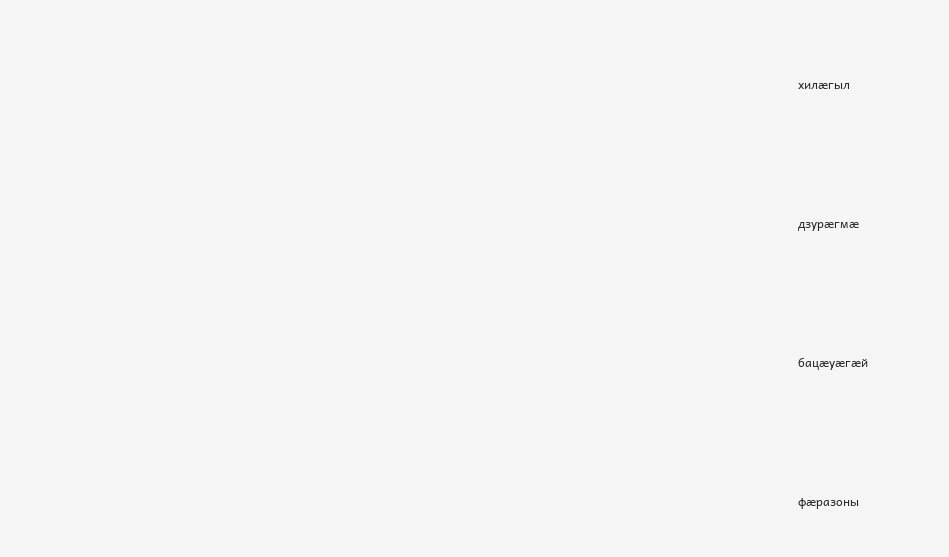хилæгыл







дзурæгмæ







бацæуæгæй







фæразоны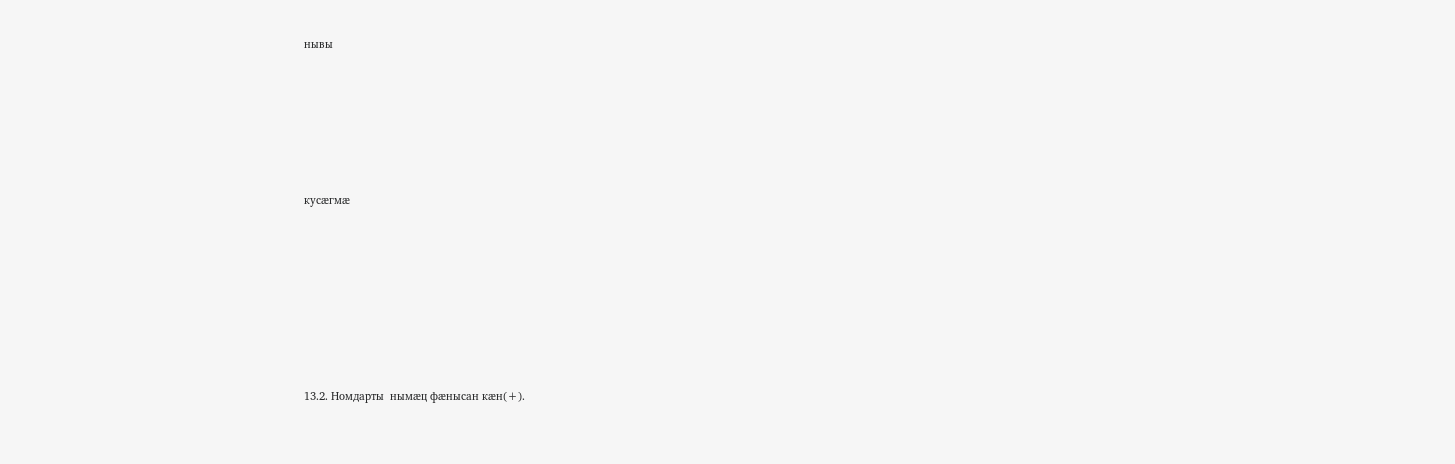нывы







кусæгмæ









13.2. Номдарты  нымæц фæнысан кæн(+).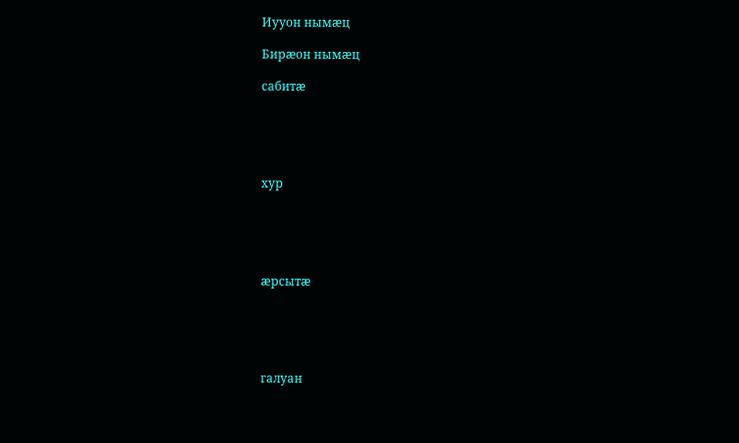Иууон нымæц

Бирæон нымæц

сабитæ





хур





æрсытæ





галуан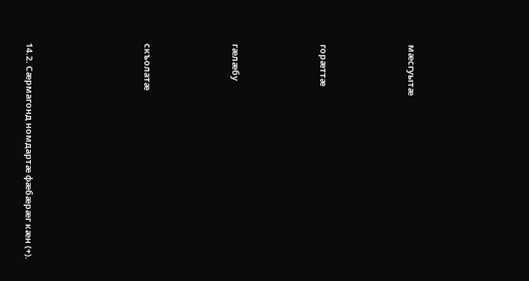мæсгуытæ





горæттæ





гæлæбу





скъолатæ







14.2. Сæрмагонд номдартæ фæбæрæг кæн (+).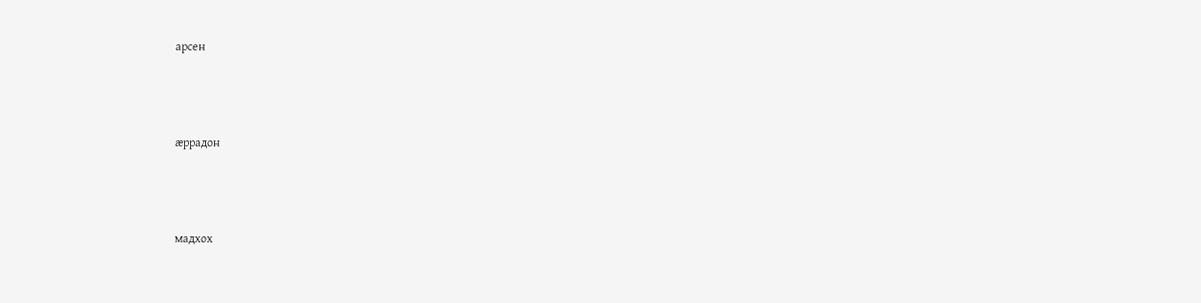арсен



æррадон



мадхох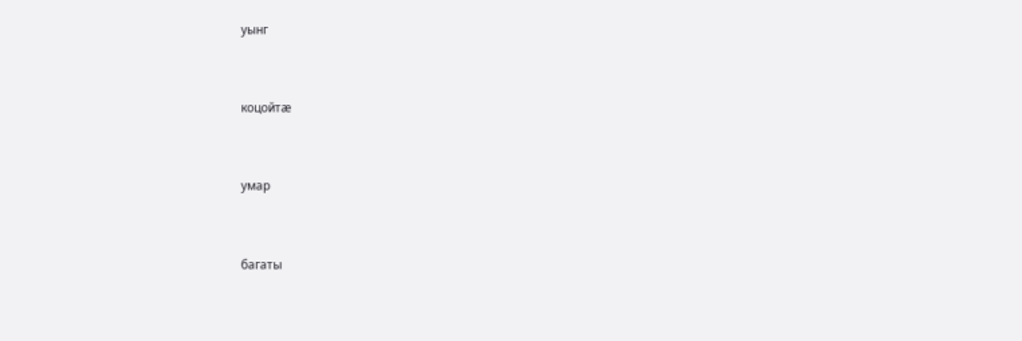уынг



коцойтæ



умар



багаты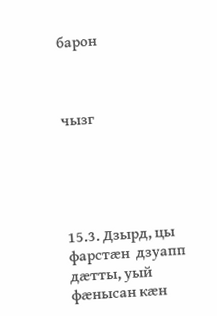барон



чызг





15.3. Дзырд, цы фарстæн  дзуапп дæтты, уый фæнысан кæн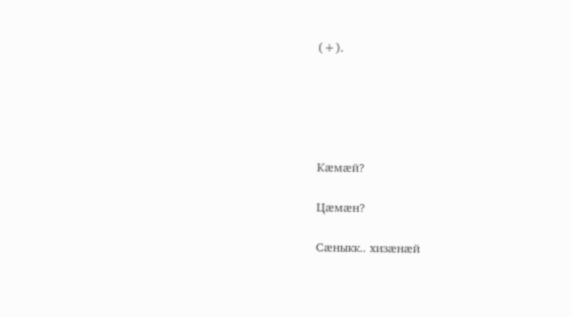(+).





Кæмæй?

Цæмæн?

Сæныкк.. хизæнæй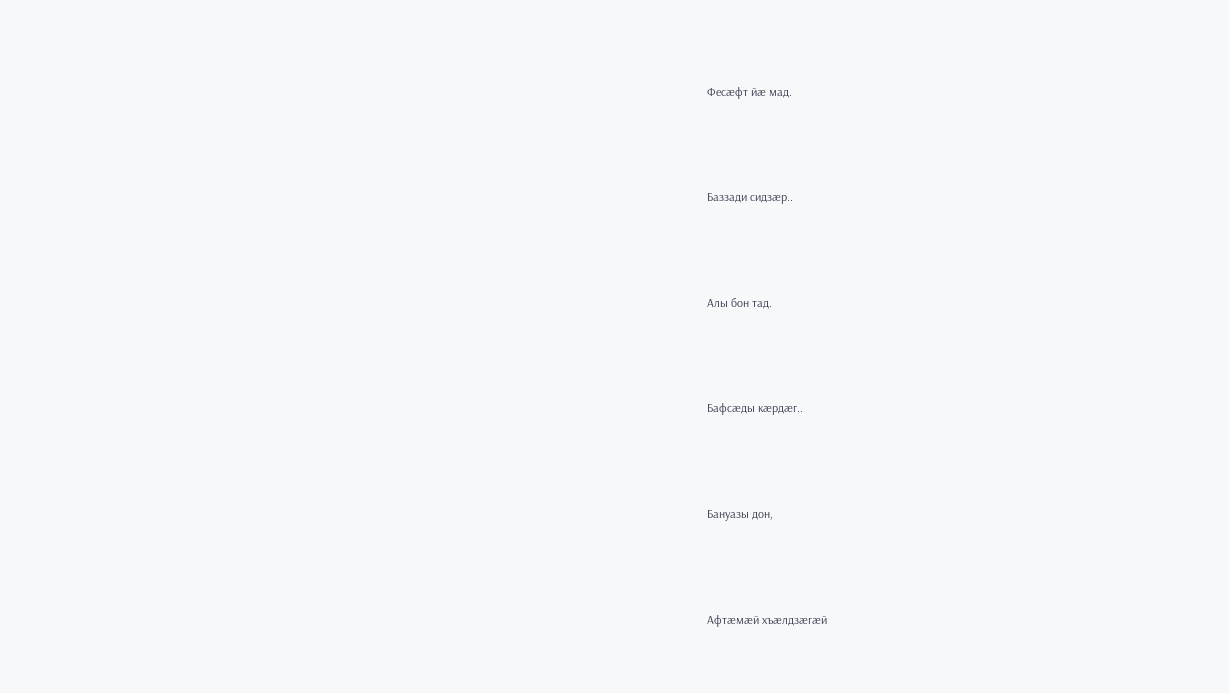Фесæфт йæ мад.





Баззади сидзæр..





Алы бон тад.





Бафсæды кæрдæг..





Бануазы дон,





Афтæмæй хъæлдзæгæй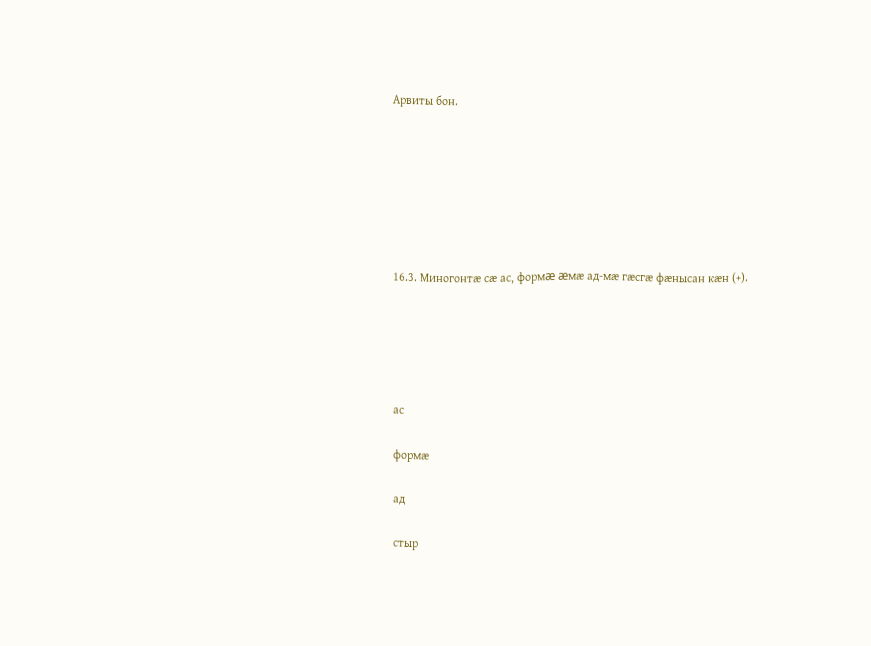Арвиты бон.







16.3. Миногонтæ сæ ас, формæ æмæ ад-мæ гæсгæ фæнысан кæн (+).





ас

формæ

ад

стыр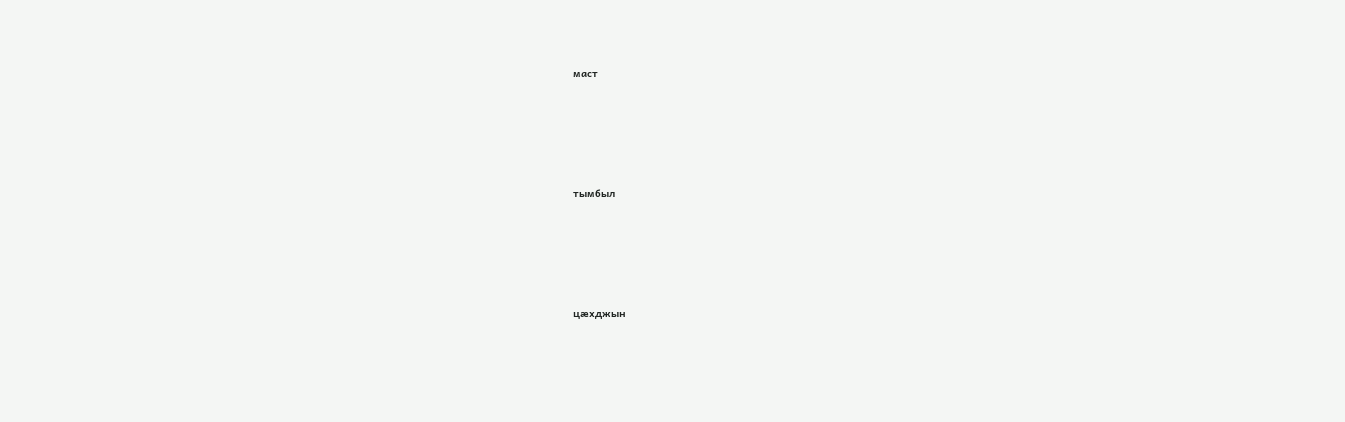маст







тымбыл







цæхджын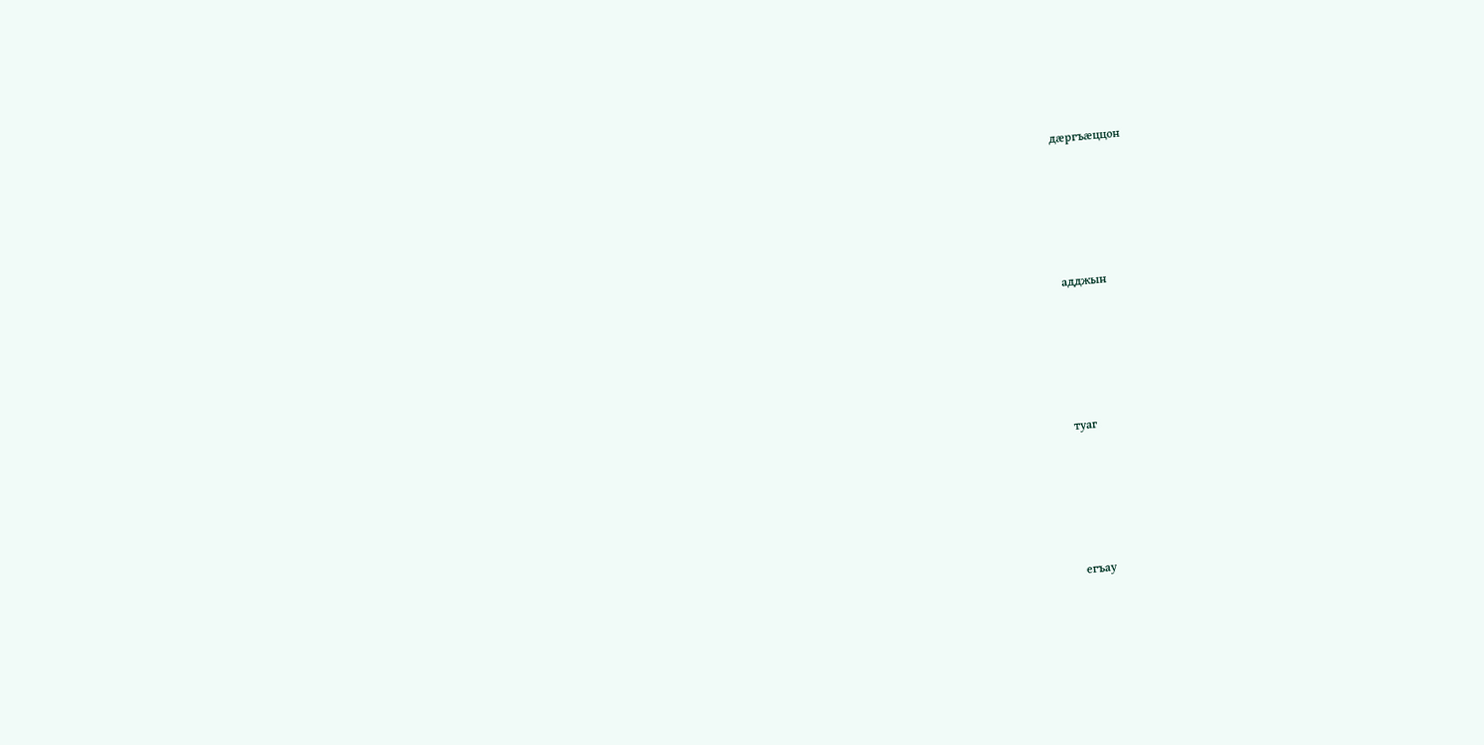дæргъæццон







адджын







туаг







егъау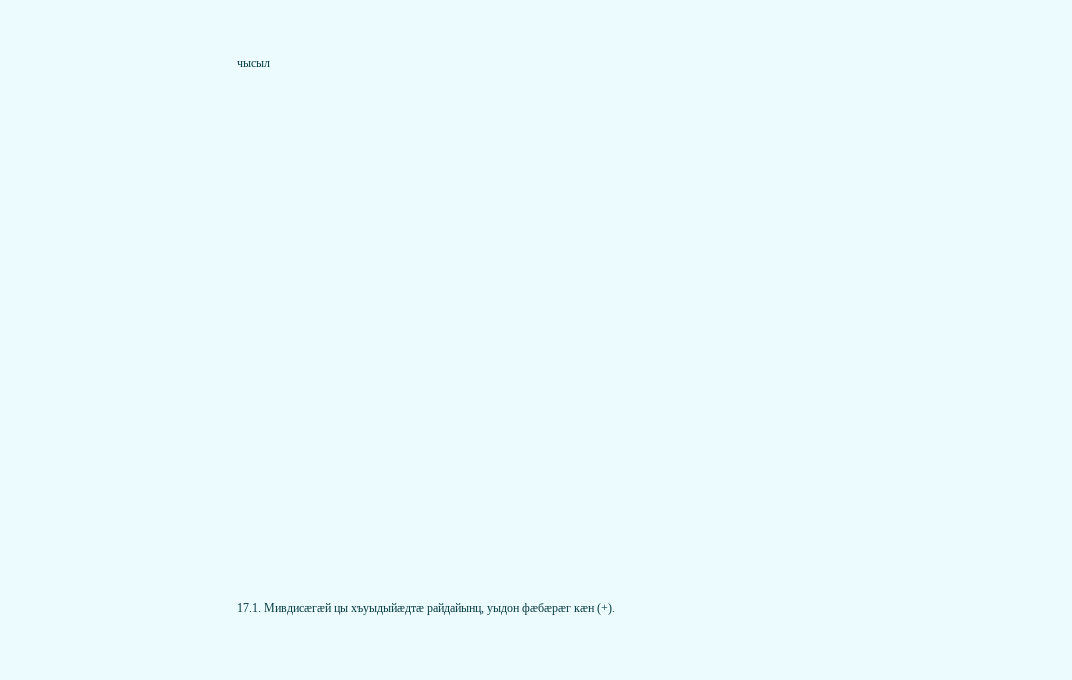чысыл





















17.1. Мивдисæгæй цы хъуыдыйæдтæ райдайынц, уыдон фæбæрæг кæн (+).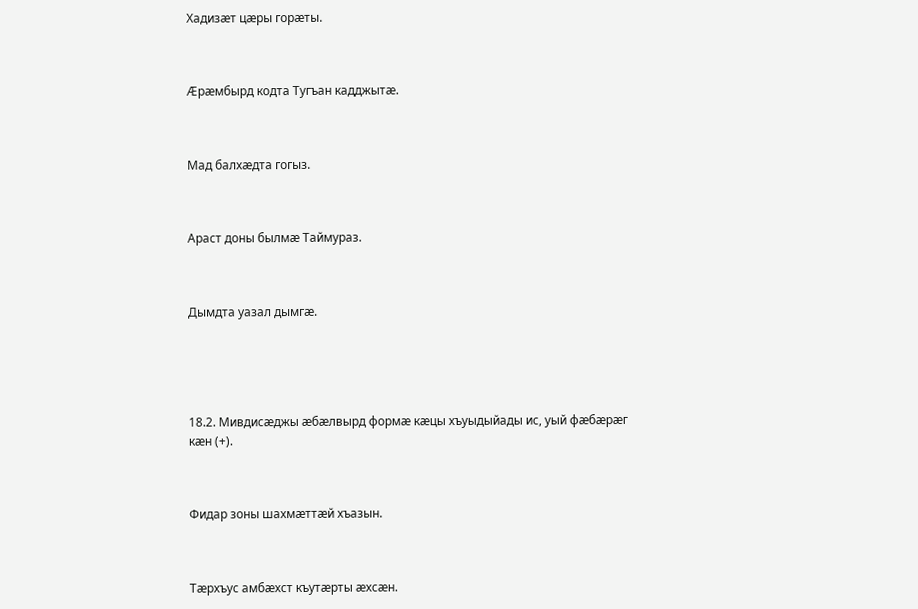Хадизæт цæры горæты.



Æрæмбырд кодта Тугъан кадджытæ.



Мад балхæдта гогыз.



Араст доны былмæ Таймураз.



Дымдта уазал дымгæ.





18.2. Мивдисæджы æбæлвырд формæ кæцы хъуыдыйады ис, уый фæбæрæг кæн (+).



Фидар зоны шахмæттæй хъазын.



Тæрхъус амбæхст къутæрты æхсæн.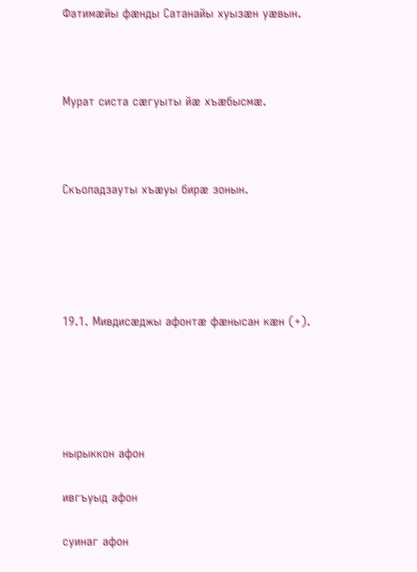Фатимæйы фæнды Сатанайы хуызæн уæвын.



Мурат систа сæгуыты йæ хъæбысмæ.



Скъоладзауты хъæуы бирæ зонын.





19.1. Мивдисæджы афонтæ фæнысан кæн (+).





нырыккон афон

ивгъуыд афон

суинаг афон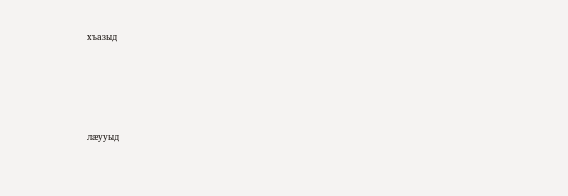хъазыд







лæууыд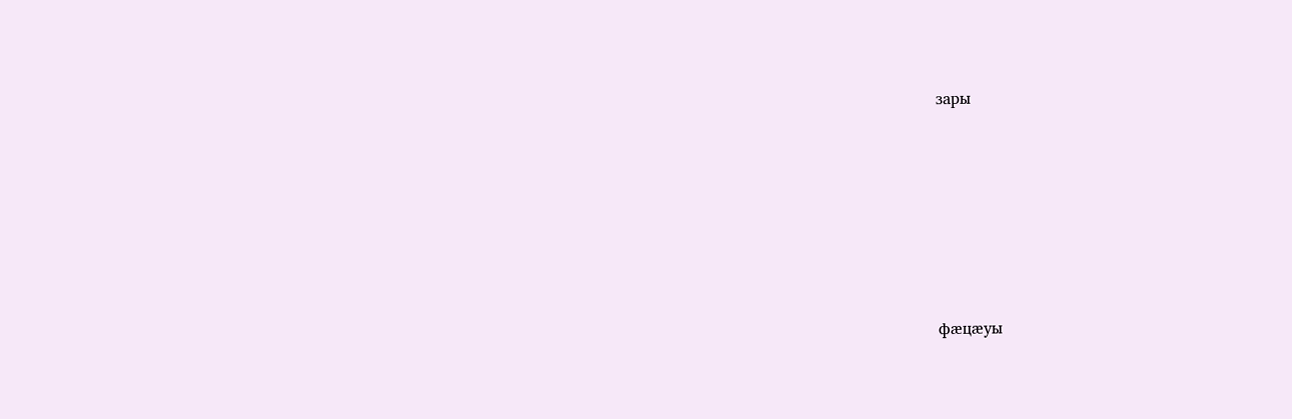зары







фæцæуы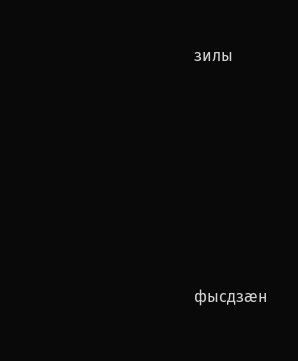зилы







фысдзæн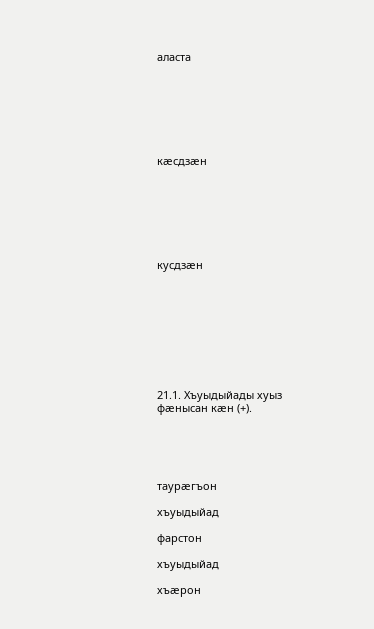аласта







кæсдзæн







кусдзæн









21.1. Хъуыдыйады хуыз фæнысан кæн (+).





таурæгъон

хъуыдыйад

фарстон

хъуыдыйад

хъæрон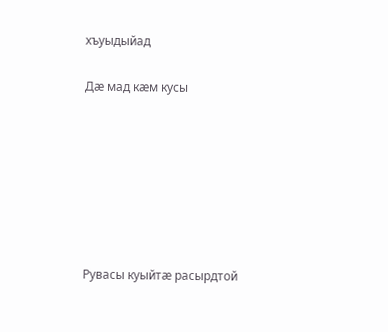хъуыдыйад

Дæ мад кæм кусы







Рувасы куыйтæ расырдтой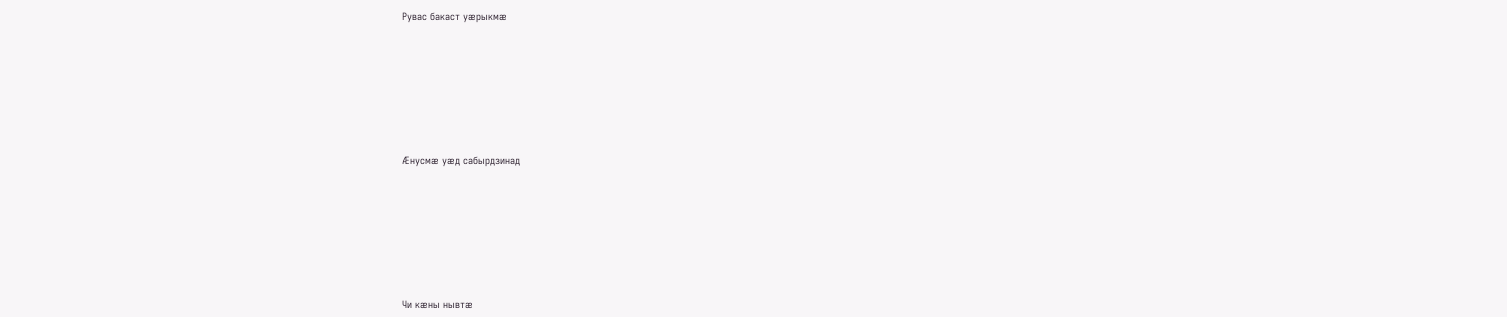Рувас бакаст уæрыкмæ







Æнусмæ уæд сабырдзинад







Чи кæны нывтæ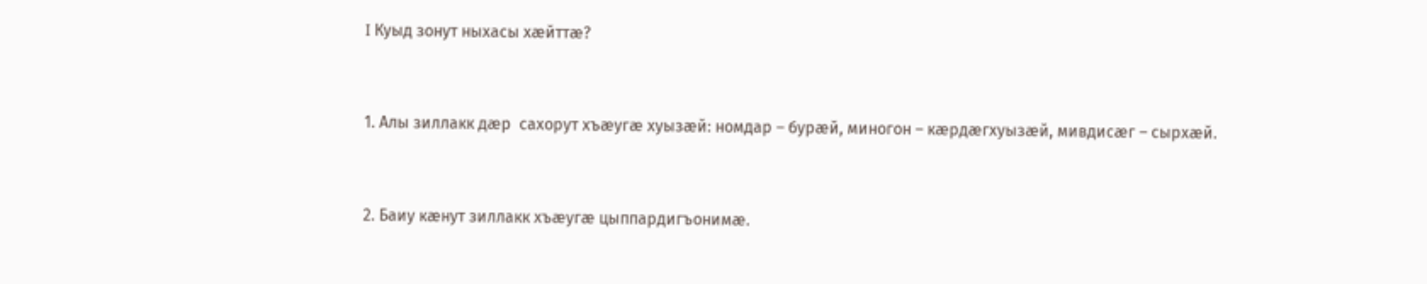I Куыд зонут ныхасы хæйттæ?



1. Алы зиллакк дæр  сахорут хъæугæ хуызæй: номдар – бурæй, миногон – кæрдæгхуызæй, мивдисæг – сырхæй.



2. Баиу кæнут зиллакк хъæугæ цыппардигъонимæ.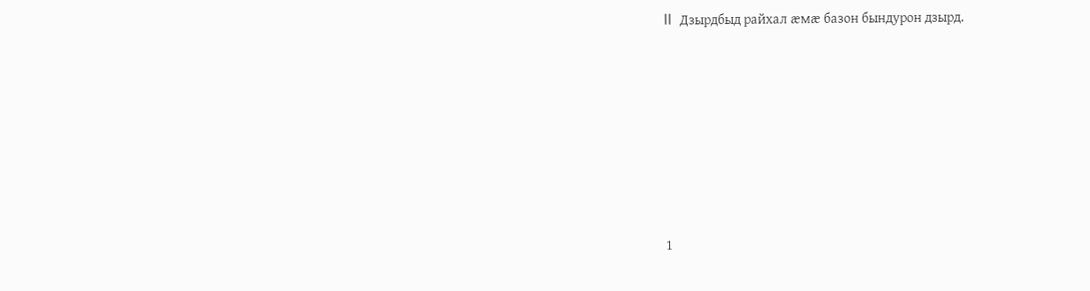II  Дзырдбыд райхал æмæ базон бындурон дзырд.







1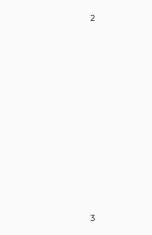2



















3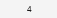4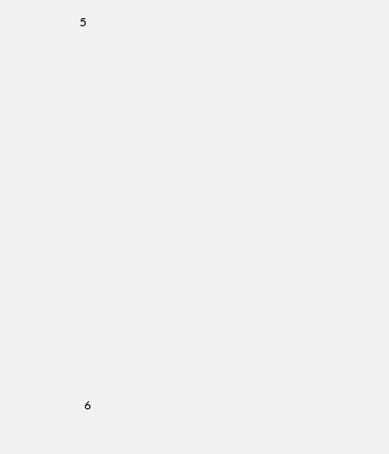5



















6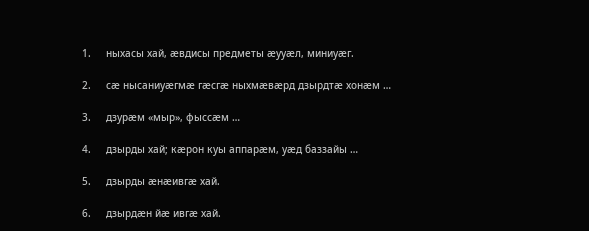1.     ныхасы хай, æвдисы предметы æууæл, миниуæг.

2.     сæ нысаниуæгмæ гæсгæ ныхмæвæрд дзырдтæ хонæм …

3.     дзурæм «мыр», фыссæм …

4.     дзырды хай; кæрон куы аппарæм, уæд баззайы …

5.     дзырды æнæивгæ хай.

6.     дзырдæн йæ ивгæ хай.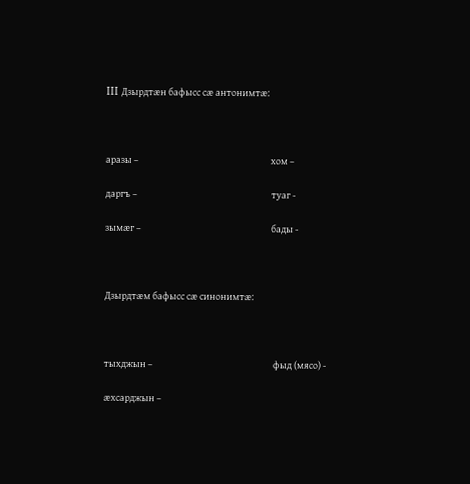III Дзырдтæн бафысс сæ антонимтæ:



аразы –                                                                  хом –

даргъ –                                                                   туаг -

зымæг –                                                                 бады -



Дзырдтæм бафысс сæ синонимтæ:



тыхджын –                                                            фыд (мясо) -

æхсарджын –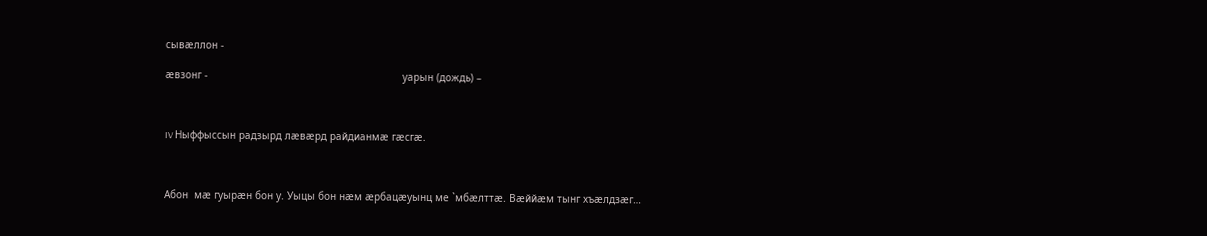сывæллон -

æвзонг -                                                                 уарын (дождь) –



IV Ныффыссын радзырд лæвæрд райдианмæ гæсгæ.



Абон  мæ гуырæн бон у. Уыцы бон нæм æрбацæуынц ме `мбæлттæ. Вæййæм тынг хъæлдзæг…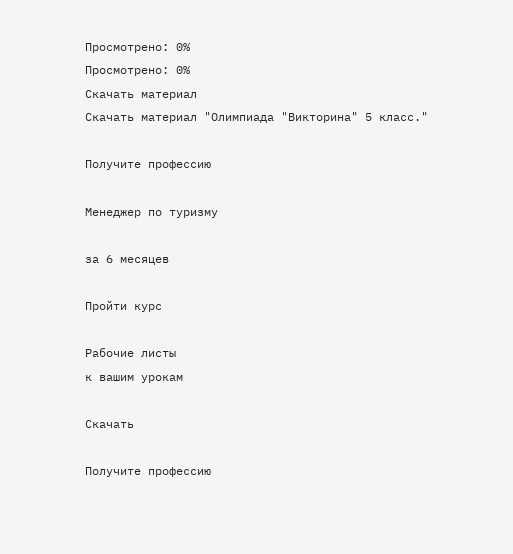Просмотрено: 0%
Просмотрено: 0%
Скачать материал
Скачать материал "Олимпиада "Викторина" 5 класс."

Получите профессию

Менеджер по туризму

за 6 месяцев

Пройти курс

Рабочие листы
к вашим урокам

Скачать

Получите профессию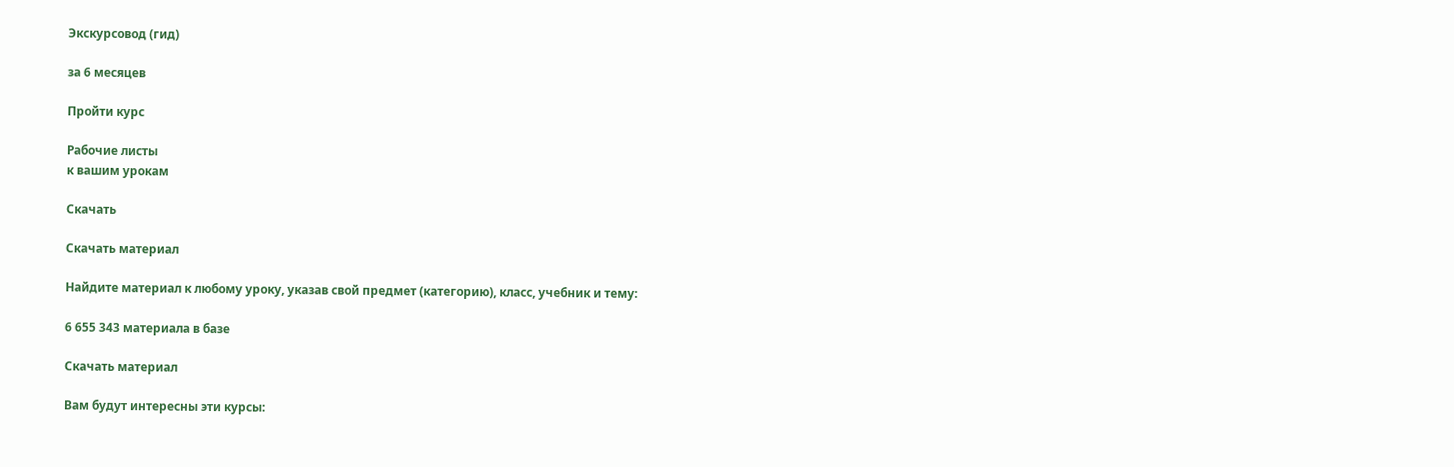Экскурсовод (гид)

за 6 месяцев

Пройти курс

Рабочие листы
к вашим урокам

Скачать

Скачать материал

Найдите материал к любому уроку, указав свой предмет (категорию), класс, учебник и тему:

6 655 343 материала в базе

Скачать материал

Вам будут интересны эти курсы: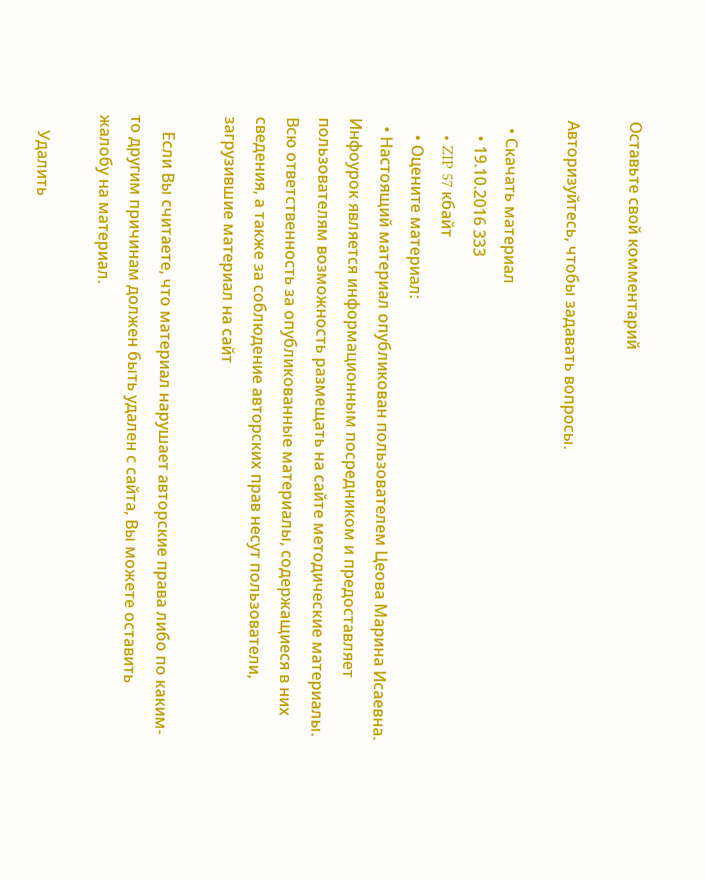Оставьте свой комментарий

Авторизуйтесь, чтобы задавать вопросы.

  • Скачать материал
    • 19.10.2016 333
    • ZIP 57 кбайт
    • Оцените материал:
  • Настоящий материал опубликован пользователем Цеова Марина Исаевна. Инфоурок является информационным посредником и предоставляет пользователям возможность размещать на сайте методические материалы. Всю ответственность за опубликованные материалы, содержащиеся в них сведения, а также за соблюдение авторских прав несут пользователи, загрузившие материал на сайт

    Если Вы считаете, что материал нарушает авторские права либо по каким-то другим причинам должен быть удален с сайта, Вы можете оставить жалобу на материал.

    Удалить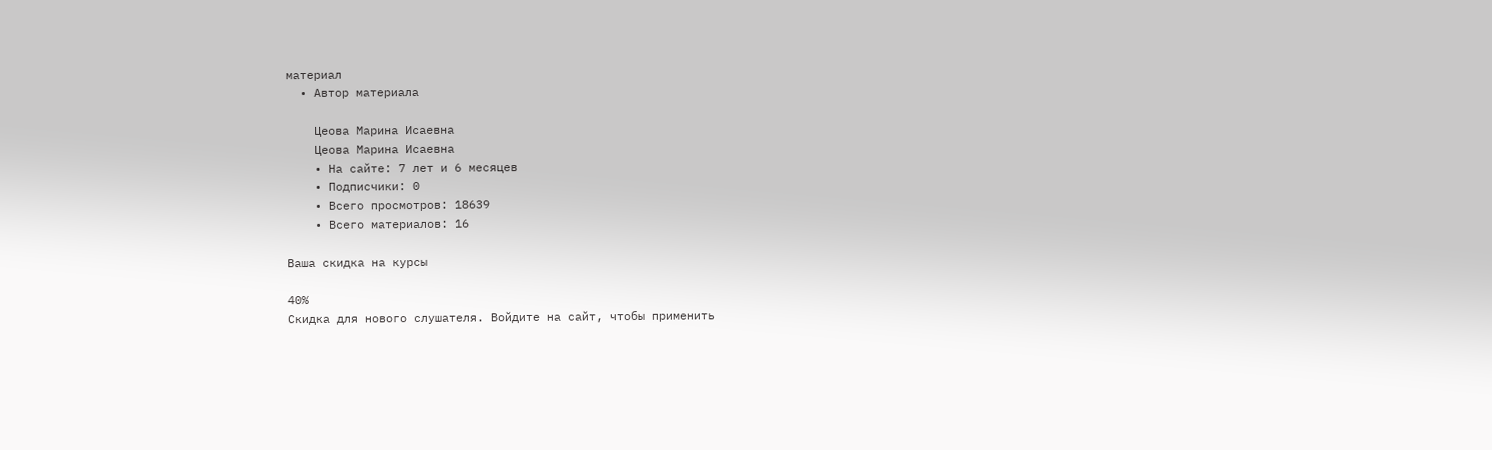материал
  • Автор материала

    Цеова Марина Исаевна
    Цеова Марина Исаевна
    • На сайте: 7 лет и 6 месяцев
    • Подписчики: 0
    • Всего просмотров: 18639
    • Всего материалов: 16

Ваша скидка на курсы

40%
Скидка для нового слушателя. Войдите на сайт, чтобы применить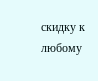скидку к любому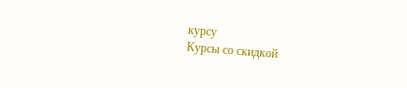курсу
Курсы со скидкой